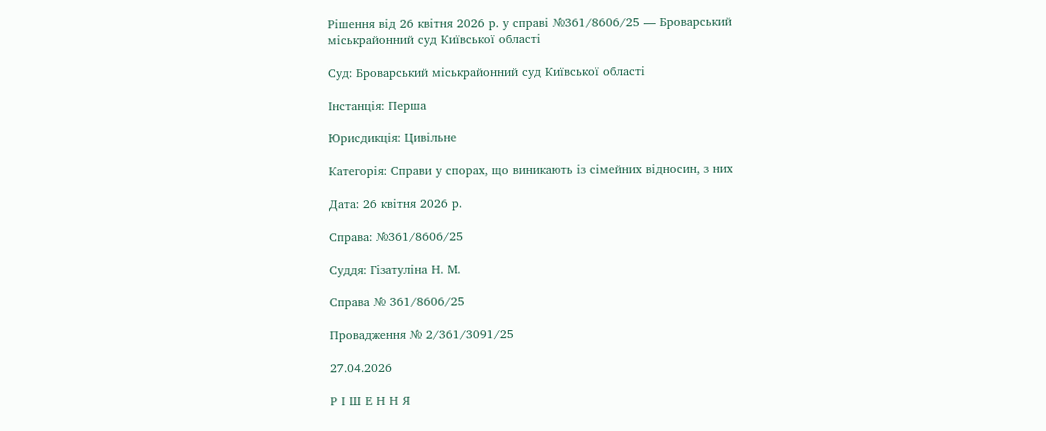Рішення від 26 квітня 2026 р. у справі №361/8606/25 — Броварський міськрайонний суд Київської області

Суд: Броварський міськрайонний суд Київської області

Інстанція: Перша

Юрисдикція: Цивільне

Категорія: Справи у спорах, що виникають із сімейних відносин, з них

Дата: 26 квітня 2026 р.

Справа: №361/8606/25

Суддя: Гізатуліна Н. М.

Справа № 361/8606/25

Провадження № 2/361/3091/25

27.04.2026

Р І Ш Е Н Н Я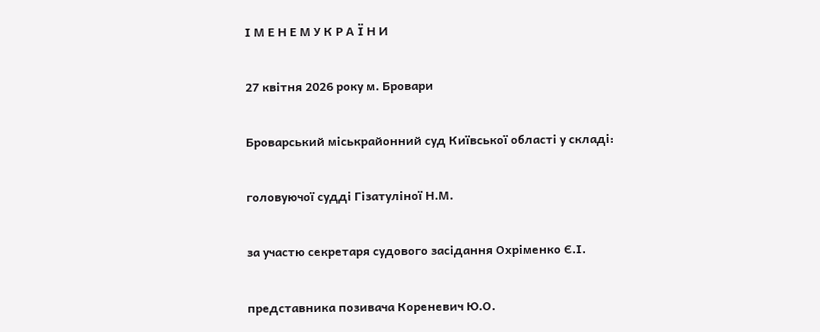І М Е Н Е М У К Р А Ї Н И

27 квітня 2026 року м. Бровари

Броварський міськрайонний суд Київської області у складі:

головуючої судді Гізатуліної Н.М.

за участю секретаря судового засідання Охріменко Є.І.

представника позивача Кореневич Ю.О.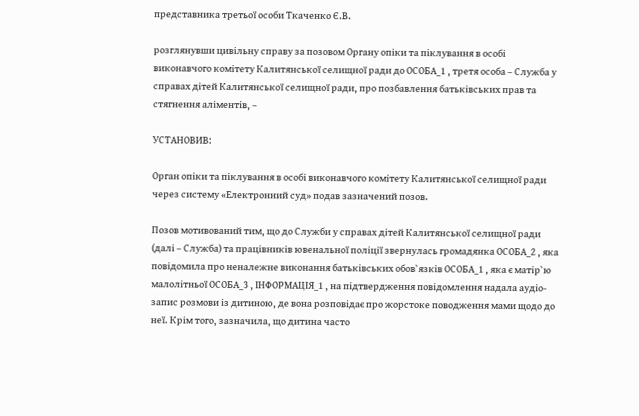представника третьої особи Ткаченко Є.В.

розглянувши цивільну справу за позовом Органу опіки та піклування в особі виконавчого комітету Калитянської селищної ради до ОСОБА_1 , третя особа – Служба у справах дітей Калитянської селищної ради, про позбавлення батьківських прав та стягнення аліментів, –

УСТАНОВИВ:

Орган опіки та піклування в особі виконавчого комітету Калитянської селищної ради через систему «Електронний суд» подав зазначений позов.

Позов мотивований тим, що до Служби у справах дітей Калитянської селищної ради (далі – Служба) та працівників ювенальної поліції звернулась громадянка ОСОБА_2 , яка повідомила про неналежне виконання батьківських обов`язків ОСОБА_1 , яка є матір`ю малолітньої ОСОБА_3 , ІНФОРМАЦІЯ_1 , на підтвердження повідомлення надала аудіо- запис розмови із дитиною, де вона розповідає про жорстоке поводження мами щодо до неї. Крім того, зазначила, що дитина часто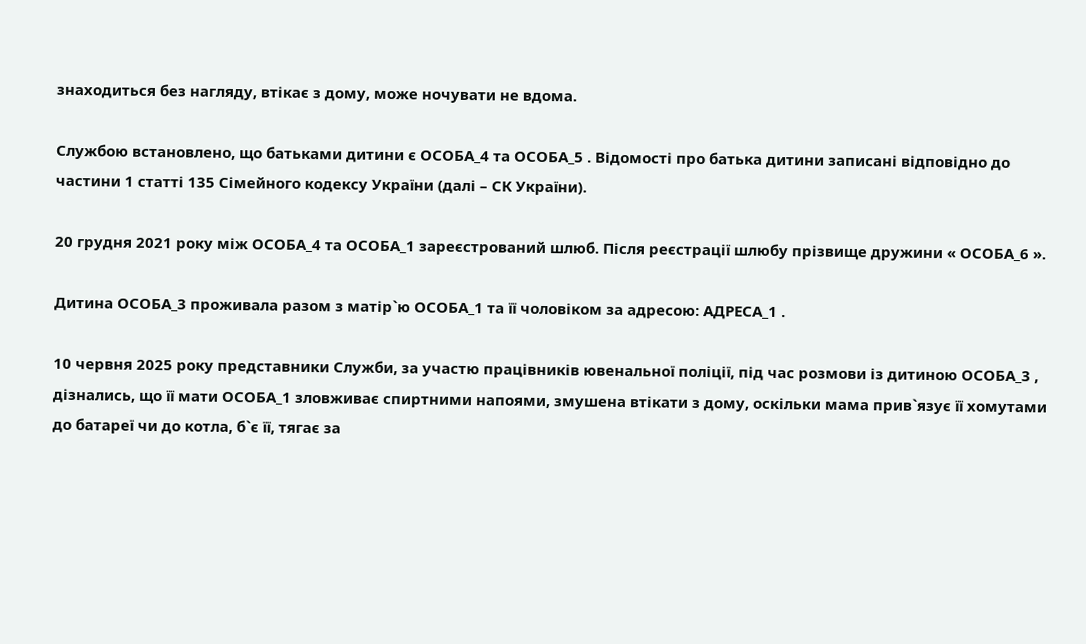знаходиться без нагляду, втікає з дому, може ночувати не вдома.

Службою встановлено, що батьками дитини є ОСОБА_4 та ОСОБА_5 . Відомості про батька дитини записані відповідно до частини 1 статті 135 Сімейного кодексу України (далі – СК України).

20 грудня 2021 року між ОСОБА_4 та ОСОБА_1 зареєстрований шлюб. Після реєстрації шлюбу прізвище дружини « ОСОБА_6 ».

Дитина ОСОБА_3 проживала разом з матір`ю ОСОБА_1 та її чоловіком за адресою: АДРЕСА_1 .

10 червня 2025 року представники Служби, за участю працівників ювенальної поліції, під час розмови із дитиною ОСОБА_3 , дізнались, що її мати ОСОБА_1 зловживає спиртними напоями, змушена втікати з дому, оскільки мама прив`язує її хомутами до батареї чи до котла, б`є її, тягає за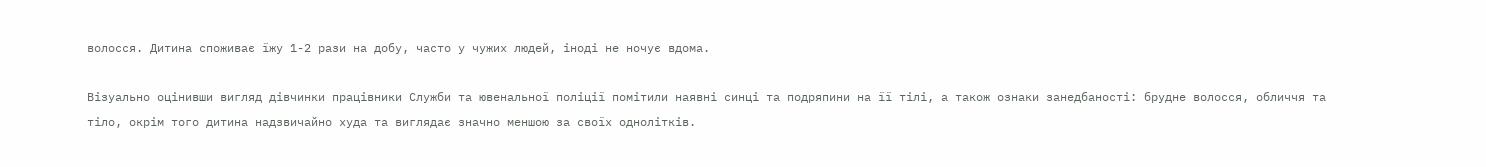волосся. Дитина споживає їжу 1-2 рази на добу, часто у чужих людей, іноді не ночує вдома.

Візуально оцінивши вигляд дівчинки працівники Служби та ювенальної поліції помітили наявні синці та подряпини на її тілі, а також ознаки занедбаності: брудне волосся, обличчя та тіло, окрім того дитина надзвичайно худа та виглядає значно меншою за своїх однолітків.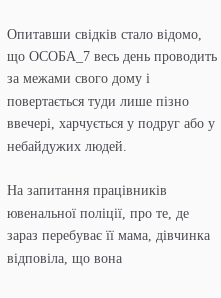Опитавши свідків стало відомо, що ОСОБА_7 весь день проводить за межами свого дому і повертається туди лише пізно ввечері, харчується у подруг або у небайдужих людей.

На запитання працівників ювенальної поліції, про те, де зараз перебуває її мама, дівчинка відповіла, що вона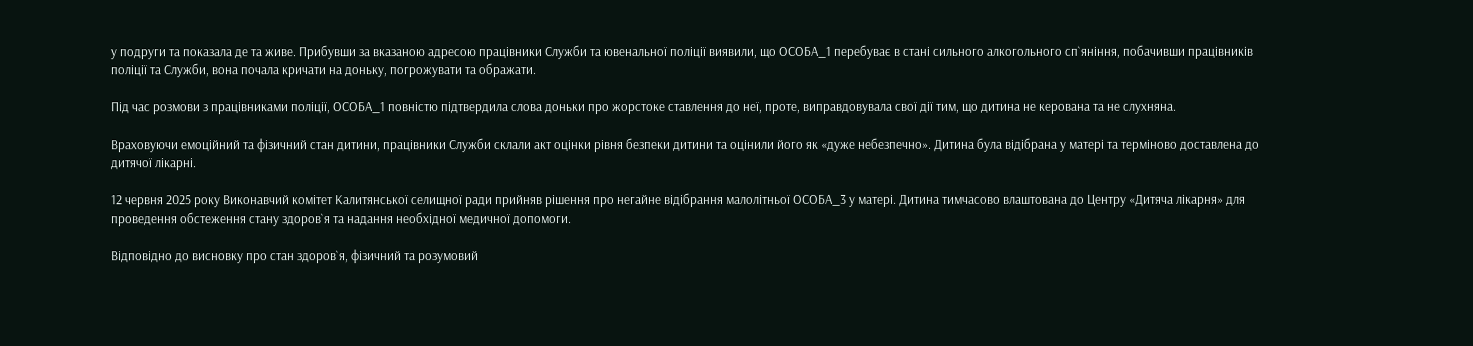у подруги та показала де та живе. Прибувши за вказаною адресою працівники Служби та ювенальної поліції виявили, що ОСОБА_1 перебуває в стані сильного алкогольного сп`яніння, побачивши працівників поліції та Служби, вона почала кричати на доньку, погрожувати та ображати.

Під час розмови з працівниками поліції, ОСОБА_1 повністю підтвердила слова доньки про жорстоке ставлення до неї, проте, виправдовувала свої дії тим, що дитина не керована та не слухняна.

Враховуючи емоційний та фізичний стан дитини, працівники Служби склали акт оцінки рівня безпеки дитини та оцінили його як «дуже небезпечно». Дитина була відібрана у матері та терміново доставлена до дитячої лікарні.

12 червня 2025 року Виконавчий комітет Калитянської селищної ради прийняв рішення про негайне відібрання малолітньої ОСОБА_3 у матері. Дитина тимчасово влаштована до Центру «Дитяча лікарня» для проведення обстеження стану здоров`я та надання необхідної медичної допомоги.

Відповідно до висновку про стан здоров`я, фізичний та розумовий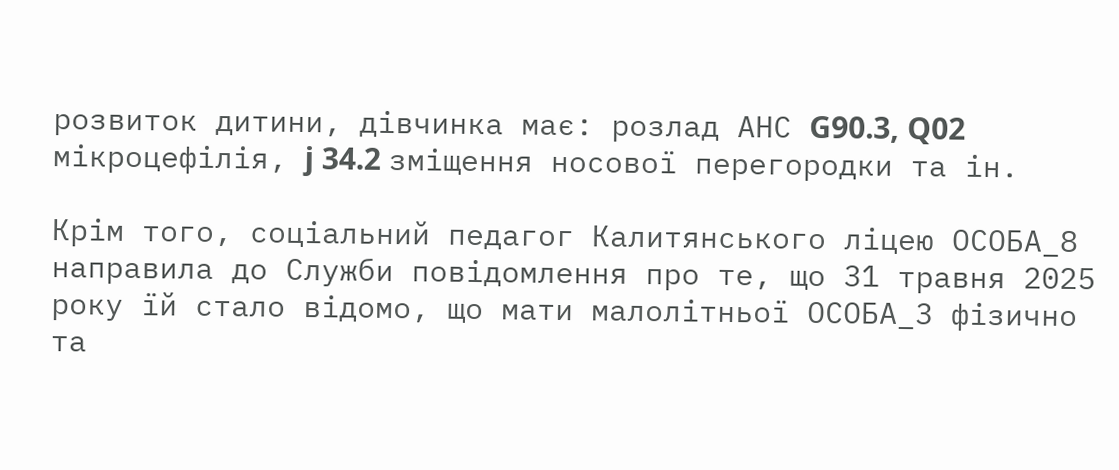розвиток дитини, дівчинка має: розлад АНС G90.3, Q02 мікроцефілія, j 34.2 зміщення носової перегородки та ін.

Крім того, соціальний педагог Калитянського ліцею ОСОБА_8 направила до Служби повідомлення про те, що 31 травня 2025 року їй стало відомо, що мати малолітньої ОСОБА_3 фізично та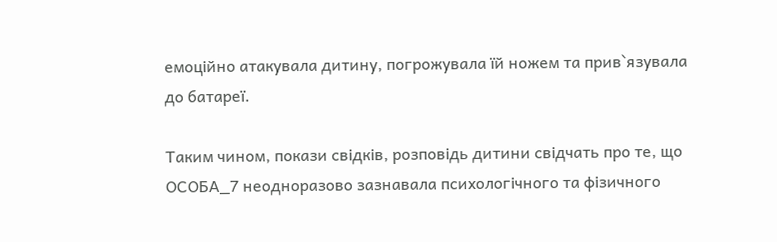емоційно атакувала дитину, погрожувала їй ножем та прив`язувала до батареї.

Таким чином, покази свідків, розповідь дитини свідчать про те, що ОСОБА_7 неодноразово зазнавала психологічного та фізичного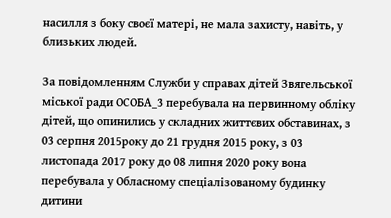насилля з боку своєї матері, не мала захисту, навіть, у близьких людей.

За повідомленням Служби у справах дітей Звягельської міської ради ОСОБА_3 перебувала на первинному обліку дітей, що опинились у складних життєвих обставинах, з 03 серпня 2015року до 21 грудня 2015 року, з 03 листопада 2017 року до 08 липня 2020 року вона перебувала у Обласному спеціалізованому будинку дитини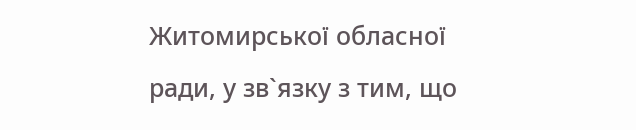Житомирської обласної ради, у зв`язку з тим, що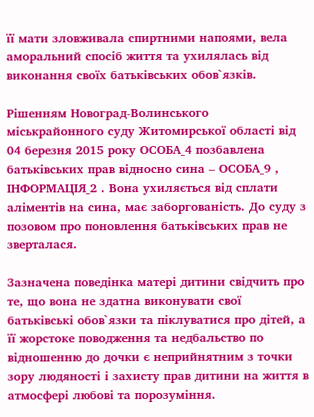її мати зловживала спиртними напоями, вела аморальний спосіб життя та ухилялась від виконання своїх батьківських обов`язків.

Рішенням Новоград-Волинського міськрайонного суду Житомирської області від 04 березня 2015 року ОСОБА_4 позбавлена батьківських прав відносно сина – ОСОБА_9 , ІНФОРМАЦІЯ_2 . Вона ухиляється від сплати аліментів на сина, має заборгованість. До суду з позовом про поновлення батьківських прав не зверталася.

Зазначена поведінка матері дитини свідчить про те, що вона не здатна виконувати свої батьківські обов`язки та піклуватися про дітей, а її жорстоке поводження та недбальство по відношенню до дочки є неприйнятним з точки зору людяності і захисту прав дитини на життя в атмосфері любові та порозуміння.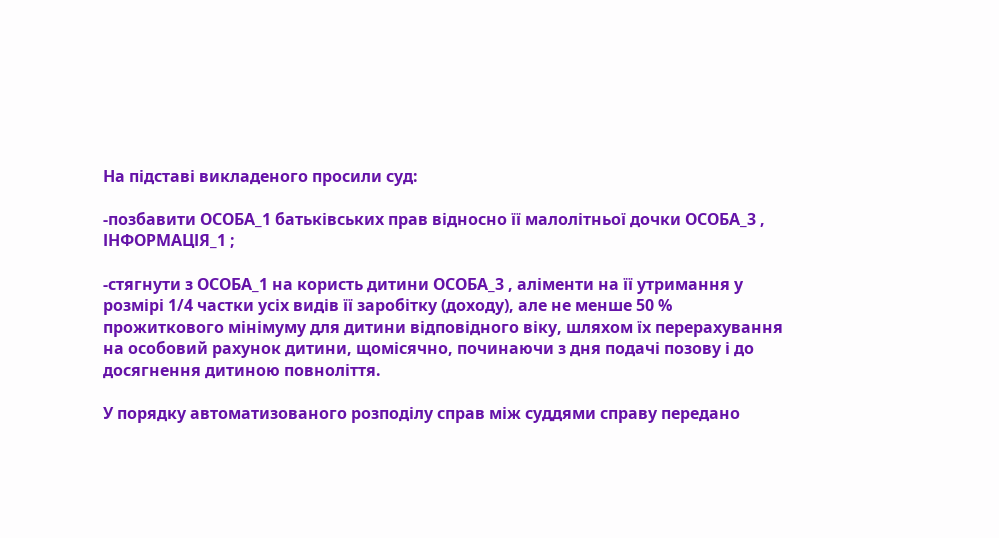На підставі викладеного просили суд:

-позбавити ОСОБА_1 батьківських прав відносно її малолітньої дочки ОСОБА_3 , ІНФОРМАЦІЯ_1 ;

-стягнути з ОСОБА_1 на користь дитини ОСОБА_3 , аліменти на її утримання у розмірі 1/4 частки усіх видів її заробітку (доходу), але не менше 50 % прожиткового мінімуму для дитини відповідного віку, шляхом їх перерахування на особовий рахунок дитини, щомісячно, починаючи з дня подачі позову і до досягнення дитиною повноліття.

У порядку автоматизованого розподілу справ між суддями справу передано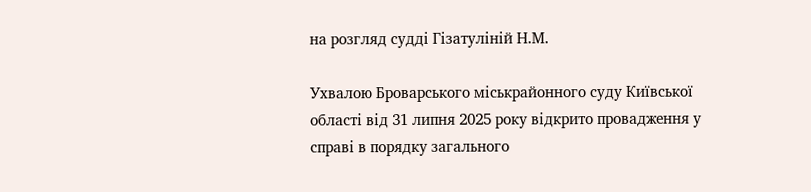на розгляд судді Гізатуліній Н.М.

Ухвалою Броварського міськрайонного суду Київської області від 31 липня 2025 року відкрито провадження у справі в порядку загального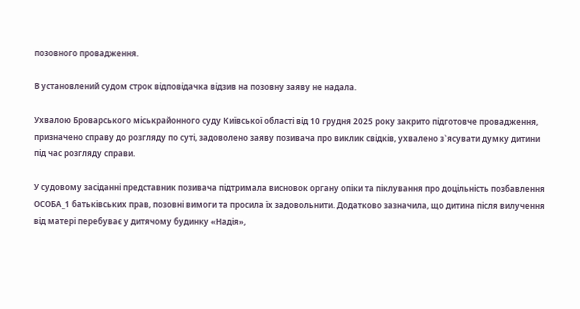позовного провадження.

В установлений судом строк відповідачка відзив на позовну заяву не надала.

Ухвалою Броварського міськрайонного суду Київської області від 10 грудня 2025 року закрито підготовче провадження, призначено справу до розгляду по суті, задоволено заяву позивача про виклик свідків, ухвалено з`ясувати думку дитини під час розгляду справи.

У судовому засіданні представник позивача підтримала висновок органу опіки та піклування про доцільність позбавлення ОСОБА_1 батьківських прав, позовні вимоги та просила їх задовольнити. Додатково зазначила, що дитина після вилучення від матері перебуває у дитячому будинку «Надія»,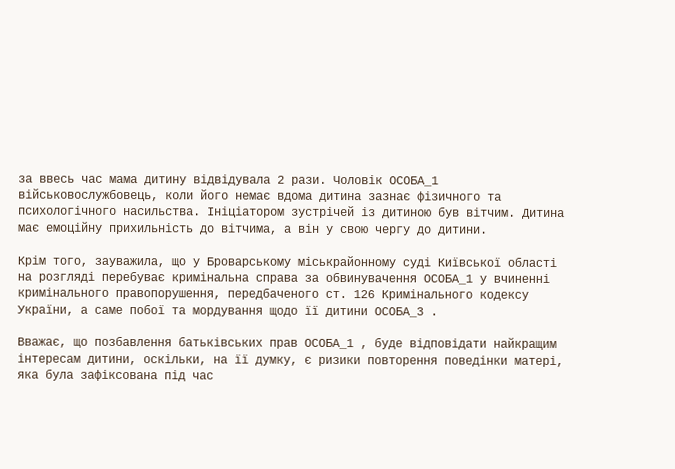за ввесь час мама дитину відвідувала 2 рази. Чоловік ОСОБА_1 військовослужбовець, коли його немає вдома дитина зазнає фізичного та психологічного насильства. Ініціатором зустрічей із дитиною був вітчим. Дитина має емоційну прихильність до вітчима, а він у свою чергу до дитини.

Крім того, зауважила, що у Броварському міськрайонному суді Київської області на розгляді перебуває кримінальна справа за обвинувачення ОСОБА_1 у вчиненні кримінального правопорушення, передбаченого ст. 126 Кримінального кодексу України, а саме побої та мордування щодо її дитини ОСОБА_3 .

Вважає, що позбавлення батьківських прав ОСОБА_1 , буде відповідати найкращим інтересам дитини, оскільки, на її думку, є ризики повторення поведінки матері, яка була зафіксована під час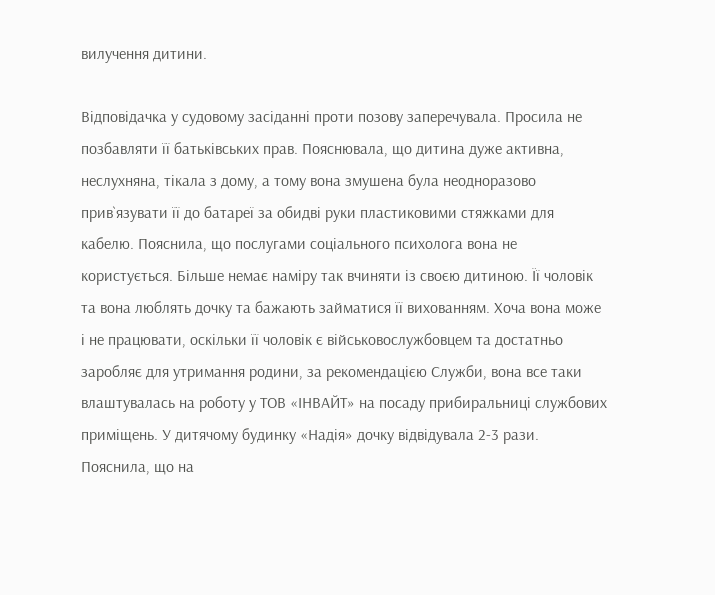вилучення дитини.

Відповідачка у судовому засіданні проти позову заперечувала. Просила не позбавляти її батьківських прав. Пояснювала, що дитина дуже активна, неслухняна, тікала з дому, а тому вона змушена була неодноразово прив`язувати її до батареї за обидві руки пластиковими стяжками для кабелю. Пояснила, що послугами соціального психолога вона не користується. Більше немає наміру так вчиняти із своєю дитиною. Її чоловік та вона люблять дочку та бажають займатися її вихованням. Хоча вона може і не працювати, оскільки її чоловік є військовослужбовцем та достатньо заробляє для утримання родини, за рекомендацією Служби, вона все таки влаштувалась на роботу у ТОВ «ІНВАЙТ» на посаду прибиральниці службових приміщень. У дитячому будинку «Надія» дочку відвідувала 2-3 рази. Пояснила, що на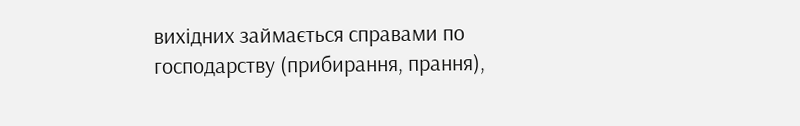вихідних займається справами по господарству (прибирання, прання),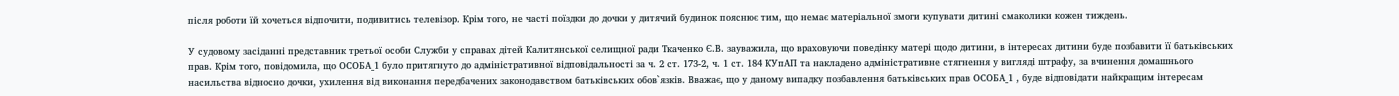після роботи їй хочеться відпочити, подивитись телевізор. Крім того, не часті поїздки до дочки у дитячий будинок пояснює тим, що немає матеріальної змоги купувати дитині смаколики кожен тиждень.

У судовому засіданні представник третьої особи Служби у справах дітей Калитянської селищної ради Ткаченко Є.В. зауважила, що враховуючи поведінку матері щодо дитини, в інтересах дитини буде позбавити її батьківських прав. Крім того, повідомила, що ОСОБА_1 було притягнуто до адміністративної відповідальності за ч. 2 ст. 173-2, ч. 1 ст. 184 КУпАП та накладено адміністративне стягнення у вигляді штрафу, за вчинення домашнього насильства відносно дочки, ухилення від виконання передбачених законодавством батьківських обов`язків. Вважає, що у даному випадку позбавлення батьківських прав ОСОБА_1 , буде відповідати найкращим інтересам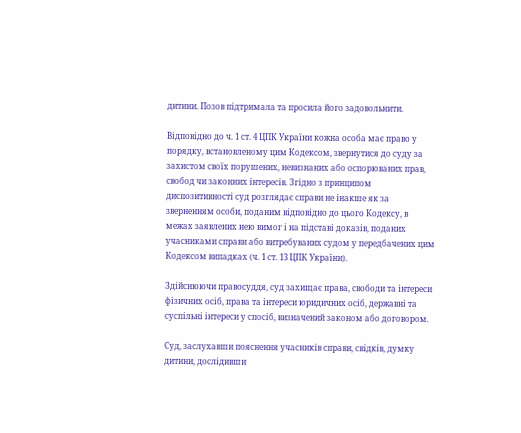дитини. Позов підтримала та просила його задовольнити.

Відповідно до ч. 1 ст. 4 ЦПК України кожна особа має право у порядку, встановленому цим Кодексом, звернутися до суду за захистом своїх порушених, невизнаних або оспорюваних прав, свобод чи законних інтересів. Згідно з принципом диспозитивності суд розглядає справи не інакше як за зверненням особи, поданим відповідно до цього Кодексу, в межах заявлених нею вимог і на підставі доказів, поданих учасниками справи або витребуваних судом у передбачених цим Кодексом випадках (ч. 1 ст. 13 ЦПК України).

Здійснюючи правосуддя, суд захищає права, свободи та інтереси фізичних осіб, права та інтереси юридичних осіб, державні та суспільні інтереси у спосіб, визначений законом або договором.

Суд, заслухавши пояснення учасників справи, свідків, думку дитини, дослідивши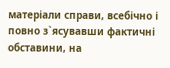матеріали справи, всебічно і повно з`ясувавши фактичні обставини, на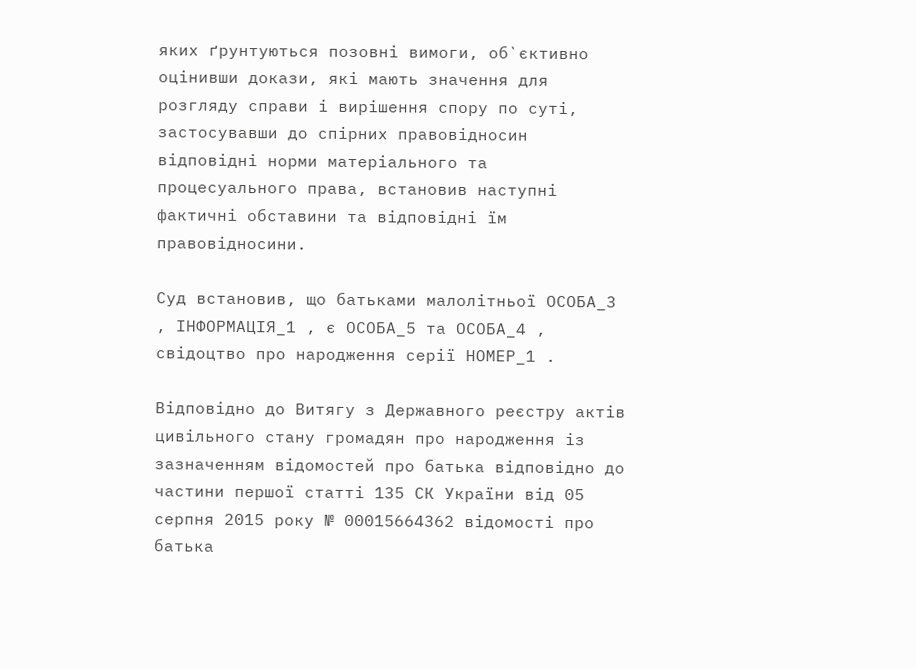яких ґрунтуються позовні вимоги, об`єктивно оцінивши докази, які мають значення для розгляду справи і вирішення спору по суті, застосувавши до спірних правовідносин відповідні норми матеріального та процесуального права, встановив наступні фактичні обставини та відповідні їм правовідносини.

Суд встановив, що батьками малолітньої ОСОБА_3 , ІНФОРМАЦІЯ_1 , є ОСОБА_5 та ОСОБА_4 , свідоцтво про народження серії НОМЕР_1 .

Відповідно до Витягу з Державного реєстру актів цивільного стану громадян про народження із зазначенням відомостей про батька відповідно до частини першої статті 135 СК України від 05 серпня 2015 року № 00015664362 відомості про батька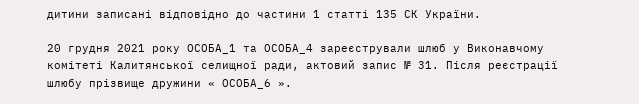дитини записані відповідно до частини 1 статті 135 СК України.

20 грудня 2021 року ОСОБА_1 та ОСОБА_4 зареєстрували шлюб у Виконавчому комітеті Калитянської селищної ради, актовий запис № 31. Після реєстрації шлюбу прізвище дружини « ОСОБА_6 ».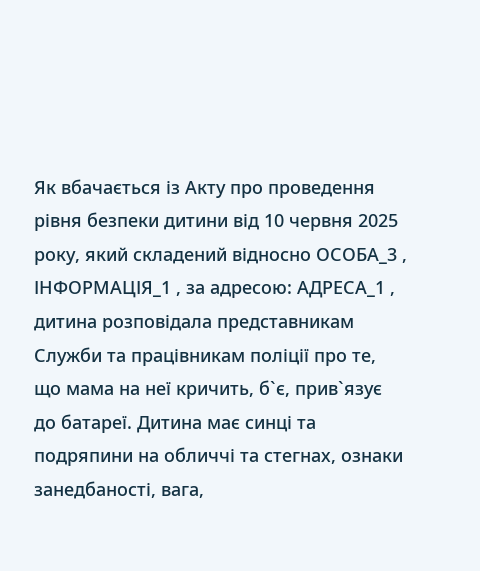Як вбачається із Акту про проведення рівня безпеки дитини від 10 червня 2025 року, який складений відносно ОСОБА_3 , ІНФОРМАЦІЯ_1 , за адресою: АДРЕСА_1 , дитина розповідала представникам Служби та працівникам поліції про те, що мама на неї кричить, б`є, прив`язує до батареї. Дитина має синці та подряпини на обличчі та стегнах, ознаки занедбаності, вага,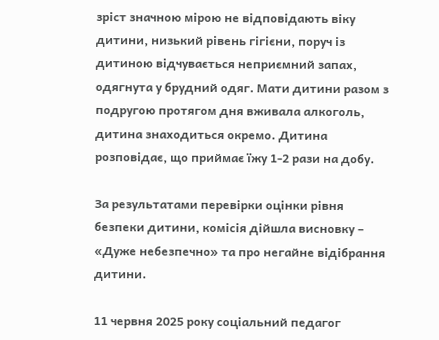зріст значною мірою не відповідають віку дитини, низький рівень гігієни, поруч із дитиною відчувається неприємний запах, одягнута у брудний одяг. Мати дитини разом з подругою протягом дня вживала алкоголь, дитина знаходиться окремо. Дитина розповідає, що приймає їжу 1-2 рази на добу.

За результатами перевірки оцінки рівня безпеки дитини, комісія дійшла висновку – «Дуже небезпечно» та про негайне відібрання дитини.

11 червня 2025 року соціальний педагог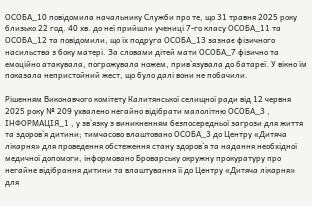ОСОБА_10 повідомила начальнику Служби про те, що 31 травня 2025 року близько 22 год. 40 хв. до неї прийшли учениці 7-го класу ОСОБА_11 та ОСОБА_12 та повідомили, що їх подруга ОСОБА_13 зазнає фізичного насильства з боку матері. За словами дітей мати ОСОБА_7 фізично та емоційно атакувала, погрожувала ножем, прив`язувала до батареї. У вікно їм показала непристойний жест, що було далі вони не побачили.

Рішенням Виконавчого комітету Калитянської селищної ради від 12 червня 2025 року № 209 ухвалено негайно відібрати малолітню ОСОБА_3 , ІНФОРМАЦІЯ_1 , у зв`язку з виникненням безпосередньої загрози для життя та здоров`я дитини; тимчасово влаштовано ОСОБА_3 до Центру «Дитяча лікарня» для проведення обстеження стану здоров`я та надання необхідної медичної допомоги, інформовано Броварську окружну прокуратуру про негайне відібрання дитини та влаштування її до Центру «Дитяча лікарня» для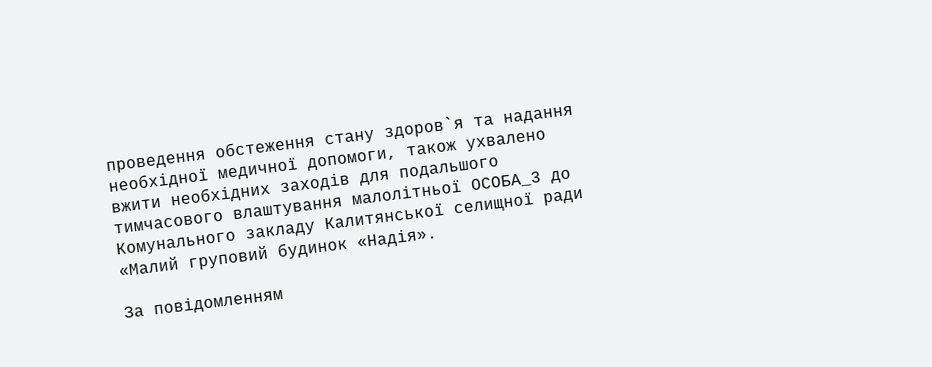проведення обстеження стану здоров`я та надання необхідної медичної допомоги, також ухвалено вжити необхідних заходів для подальшого тимчасового влаштування малолітньої ОСОБА_3 до Комунального закладу Калитянської селищної ради «Малий груповий будинок «Надія».

За повідомленням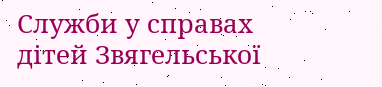Служби у справах дітей Звягельської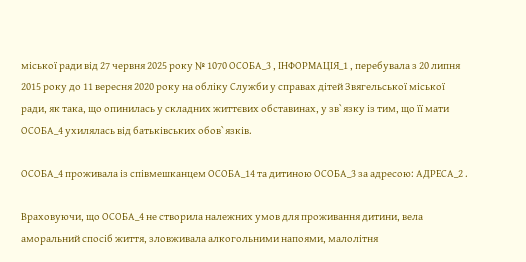міської ради від 27 червня 2025 року № 1070 ОСОБА_3 , ІНФОРМАЦІЯ_1 , перебувала з 20 липня 2015 року до 11 вересня 2020 року на обліку Служби у справах дітей Звягельської міської ради, як така, що опинилась у складних життєвих обставинах, у зв`язку із тим, що її мати ОСОБА_4 ухилялась від батьківських обов`язків.

ОСОБА_4 проживала із співмешканцем ОСОБА_14 та дитиною ОСОБА_3 за адресою: АДРЕСА_2 .

Враховуючи, що ОСОБА_4 не створила належних умов для проживання дитини, вела аморальний спосіб життя, зловживала алкогольними напоями, малолітня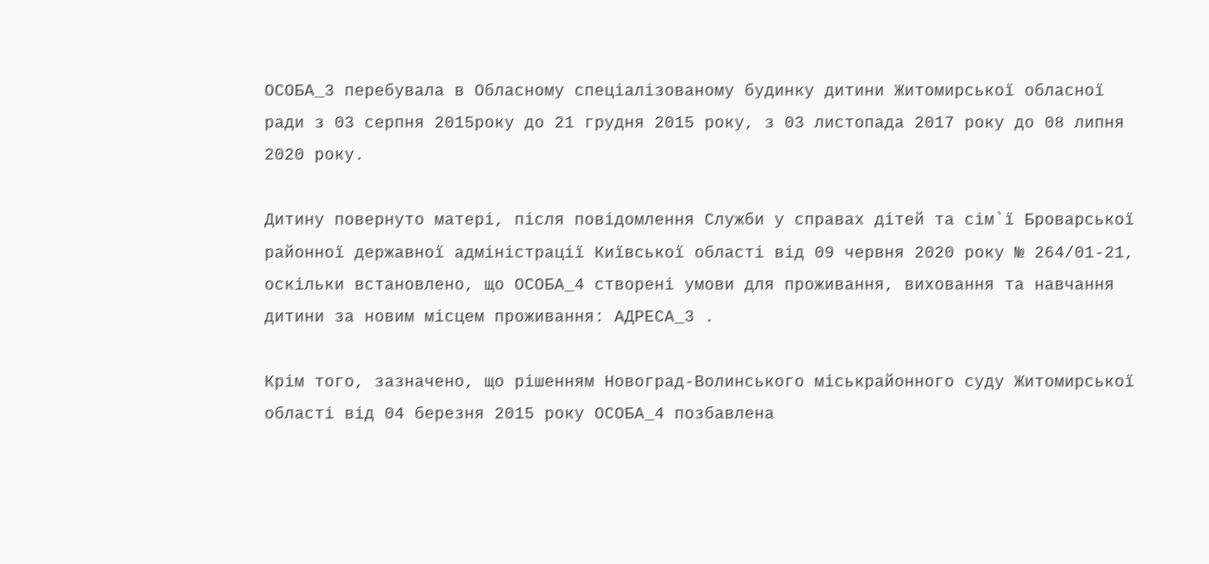ОСОБА_3 перебувала в Обласному спеціалізованому будинку дитини Житомирської обласної ради з 03 серпня 2015року до 21 грудня 2015 року, з 03 листопада 2017 року до 08 липня 2020 року.

Дитину повернуто матері, після повідомлення Служби у справах дітей та сім`ї Броварської районної державної адміністрації Київської області від 09 червня 2020 року № 264/01-21, оскільки встановлено, що ОСОБА_4 створені умови для проживання, виховання та навчання дитини за новим місцем проживання: АДРЕСА_3 .

Крім того, зазначено, що рішенням Новоград-Волинського міськрайонного суду Житомирської області від 04 березня 2015 року ОСОБА_4 позбавлена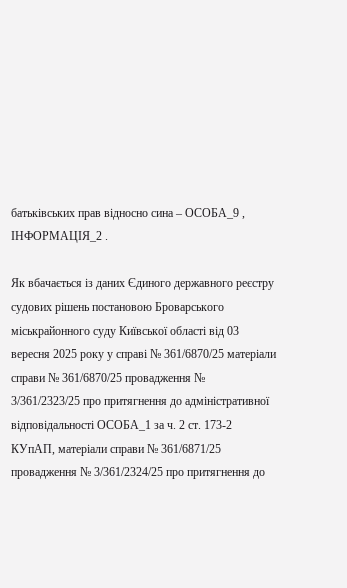батьківських прав відносно сина – ОСОБА_9 , ІНФОРМАЦІЯ_2 .

Як вбачається із даних Єдиного державного реєстру судових рішень постановою Броварського міськрайонного суду Київської області від 03 вересня 2025 року у справі № 361/6870/25 матеріали справи № 361/6870/25 провадження № 3/361/2323/25 про притягнення до адміністративної відповідальності ОСОБА_1 за ч. 2 ст. 173-2 КУпАП, матеріали справи № 361/6871/25 провадження № 3/361/2324/25 про притягнення до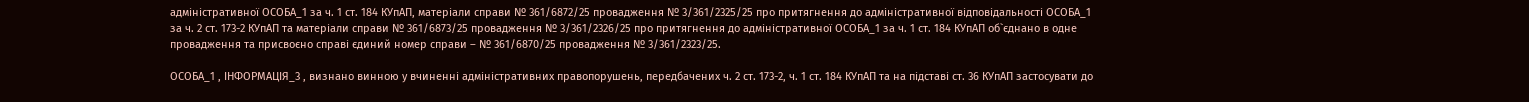адміністративної ОСОБА_1 за ч. 1 ст. 184 КУпАП, матеріали справи № 361/6872/25 провадження № 3/361/2325/25 про притягнення до адміністративної відповідальності ОСОБА_1 за ч. 2 ст. 173-2 КУпАП та матеріали справи № 361/6873/25 провадження № 3/361/2326/25 про притягнення до адміністративної ОСОБА_1 за ч. 1 ст. 184 КУпАП об`єднано в одне провадження та присвоєно справі єдиний номер справи – № 361/6870/25 провадження № 3/361/2323/25.

ОСОБА_1 , ІНФОРМАЦІЯ_3 , визнано винною у вчиненні адміністративних правопорушень, передбачених ч. 2 ст. 173-2, ч. 1 ст. 184 КУпАП та на підставі ст. 36 КУпАП застосувати до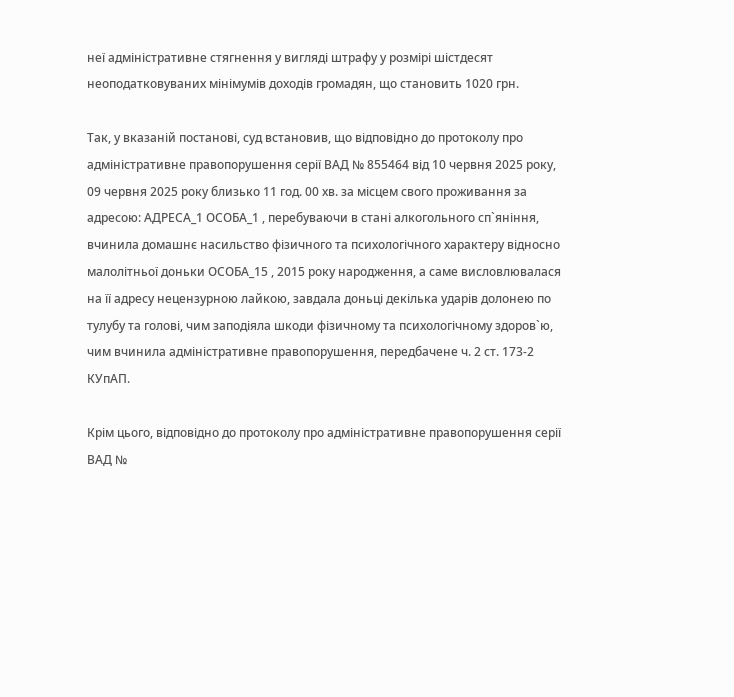неї адміністративне стягнення у вигляді штрафу у розмірі шістдесят неоподатковуваних мінімумів доходів громадян, що становить 1020 грн.

Так, у вказаній постанові, суд встановив, що відповідно до протоколу про адміністративне правопорушення серії ВАД № 855464 від 10 червня 2025 року, 09 червня 2025 року близько 11 год. 00 хв. за місцем свого проживання за адресою: АДРЕСА_1 ОСОБА_1 , перебуваючи в стані алкогольного сп`яніння, вчинила домашнє насильство фізичного та психологічного характеру відносно малолітньої доньки ОСОБА_15 , 2015 року народження, а саме висловлювалася на її адресу нецензурною лайкою, завдала доньці декілька ударів долонею по тулубу та голові, чим заподіяла шкоди фізичному та психологічному здоров`ю, чим вчинила адміністративне правопорушення, передбачене ч. 2 ст. 173-2 КУпАП.

Крім цього, відповідно до протоколу про адміністративне правопорушення серії ВАД №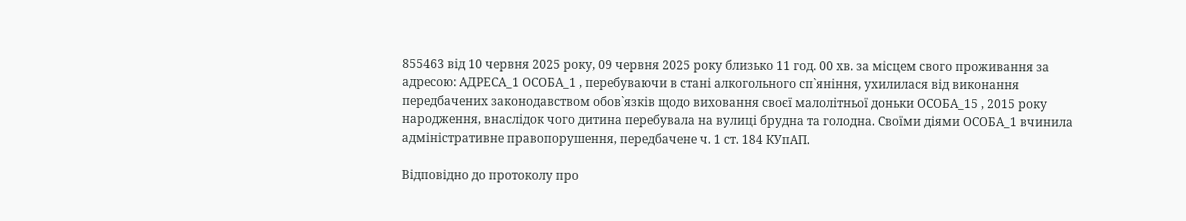855463 від 10 червня 2025 року, 09 червня 2025 року близько 11 год. 00 хв. за місцем свого проживання за адресою: АДРЕСА_1 ОСОБА_1 , перебуваючи в стані алкогольного сп`яніння, ухилилася від виконання передбачених законодавством обов`язків щодо виховання своєї малолітньої доньки ОСОБА_15 , 2015 року народження, внаслідок чого дитина перебувала на вулиці брудна та голодна. Своїми діями ОСОБА_1 вчинила адміністративне правопорушення, передбачене ч. 1 ст. 184 КУпАП.

Відповідно до протоколу про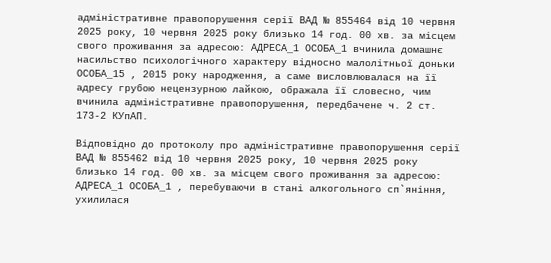адміністративне правопорушення серії ВАД № 855464 від 10 червня 2025 року, 10 червня 2025 року близько 14 год. 00 хв. за місцем свого проживання за адресою: АДРЕСА_1 ОСОБА_1 вчинила домашнє насильство психологічного характеру відносно малолітньої доньки ОСОБА_15 , 2015 року народження, а саме висловлювалася на її адресу грубою нецензурною лайкою, ображала її словесно, чим вчинила адміністративне правопорушення, передбачене ч. 2 ст. 173-2 КУпАП.

Відповідно до протоколу про адміністративне правопорушення серії ВАД № 855462 від 10 червня 2025 року, 10 червня 2025 року близько 14 год. 00 хв. за місцем свого проживання за адресою: АДРЕСА_1 ОСОБА_1 , перебуваючи в стані алкогольного сп`яніння, ухилилася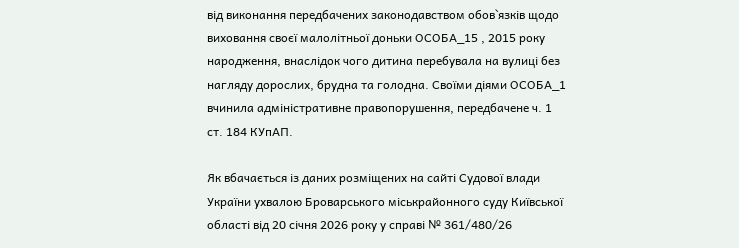від виконання передбачених законодавством обов`язків щодо виховання своєї малолітньої доньки ОСОБА_15 , 2015 року народження, внаслідок чого дитина перебувала на вулиці без нагляду дорослих, брудна та голодна. Своїми діями ОСОБА_1 вчинила адміністративне правопорушення, передбачене ч. 1 ст. 184 КУпАП.

Як вбачається із даних розміщених на сайті Судової влади України ухвалою Броварського міськрайонного суду Київської області від 20 січня 2026 року у справі № 361/480/26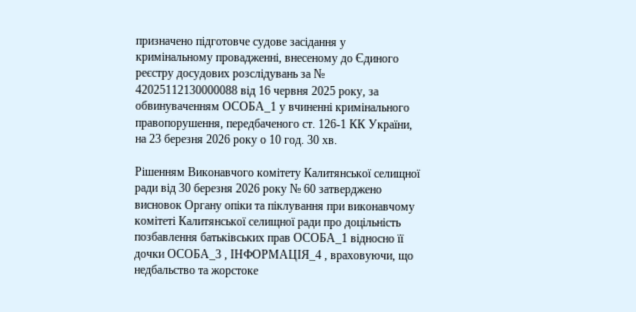призначено підготовче судове засідання у кримінальному провадженні, внесеному до Єдиного реєстру досудових розслідувань за № 42025112130000088 від 16 червня 2025 року, за обвинуваченням ОСОБА_1 у вчиненні кримінального правопорушення, передбаченого ст. 126-1 КК України, на 23 березня 2026 року о 10 год. 30 хв.

Рішенням Виконавчого комітету Калитянської селищної ради від 30 березня 2026 року № 60 затверджено висновок Органу опіки та піклування при виконавчому комітеті Калитянської селищної ради про доцільність позбавлення батьківських прав ОСОБА_1 відносно її дочки ОСОБА_3 , ІНФОРМАЦІЯ_4 , враховуючи, що недбальство та жорстоке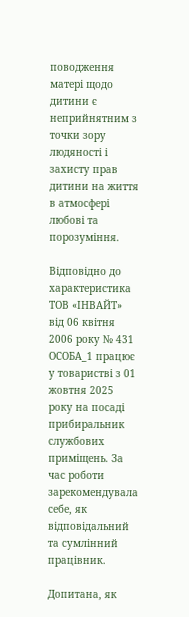поводження матері щодо дитини є неприйнятним з точки зору людяності і захисту прав дитини на життя в атмосфері любові та порозуміння.

Відповідно до характеристика ТОВ «ІНВАЙТ» від 06 квітня 2006 року № 431 ОСОБА_1 працює у товаристві з 01 жовтня 2025 року на посаді прибиральник службових приміщень. За час роботи зарекомендувала себе, як відповідальний та сумлінний працівник.

Допитана, як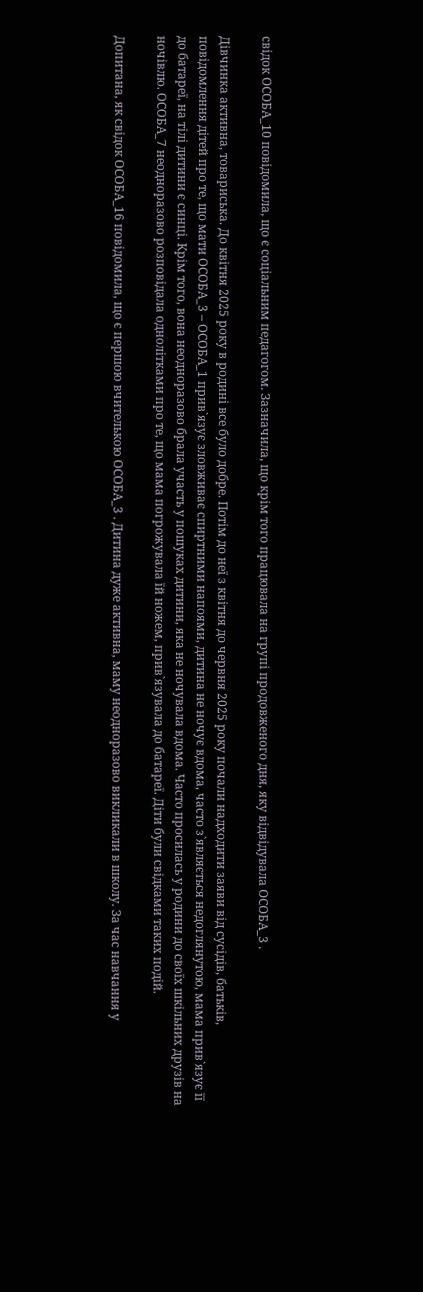свідок ОСОБА_10 повідомила, що є соціальним педагогом. Зазначила, що крім того працювала на групі продовженого дня, яку відвідувала ОСОБА_3 .

Дівчинка активна, товариська. До квітня 2025 року в родині все було добре. Потім до неї з квітня до червня 2025 року почали надходити заяви від сусідів, батьків, повідомлення дітей про те, що мати ОСОБА_3 – ОСОБА_1 прив`язує зловживає спиртними напоями, дитина не ночує вдома, часто з`являється недоглянутою, мама прив`язує її до батареї, на тілі дитини є синці. Крім того, вона неодноразово брала участь у пошуках дитини, яка не ночувала вдома. Часто просилась у родини до своїх шкільних друзів на ночівлю. ОСОБА_7 неодноразово розповідала однолітками про те, що мама погрожувала їй ножем, прив`язувала до батареї. Діти були свідками таких подій.

Допитана, як свідок ОСОБА_16 повідомила, що є першою вчителькою ОСОБА_3 . Дитина дуже активна, маму неодноразово викликали в школу. За час навчання у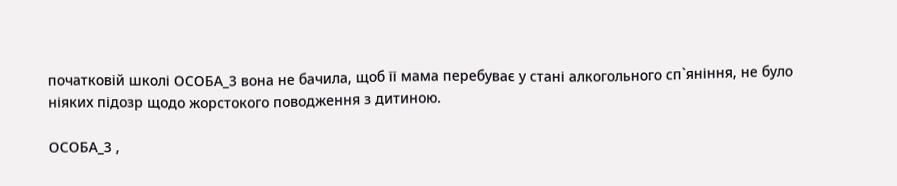початковій школі ОСОБА_3 вона не бачила, щоб її мама перебуває у стані алкогольного сп`яніння, не було ніяких підозр щодо жорстокого поводження з дитиною.

ОСОБА_3 ,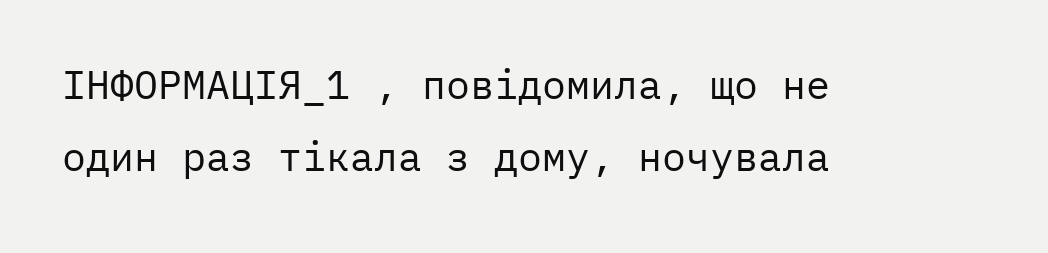ІНФОРМАЦІЯ_1 , повідомила, що не один раз тікала з дому, ночувала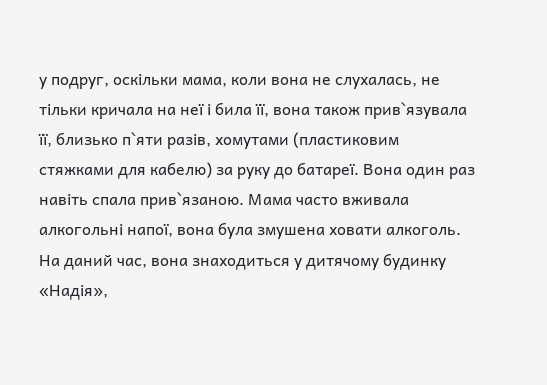у подруг, оскільки мама, коли вона не слухалась, не тільки кричала на неї і била її, вона також прив`язувала її, близько п`яти разів, хомутами (пластиковим стяжками для кабелю) за руку до батареї. Вона один раз навіть спала прив`язаною. Мама часто вживала алкогольні напої, вона була змушена ховати алкоголь. На даний час, вона знаходиться у дитячому будинку «Надія»,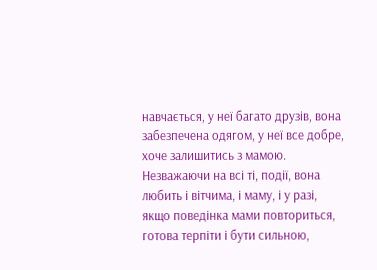навчається, у неї багато друзів, вона забезпечена одягом, у неї все добре, хоче залишитись з мамою. Незважаючи на всі ті, події, вона любить і вітчима, і маму, і у разі, якщо поведінка мами повториться, готова терпіти і бути сильною,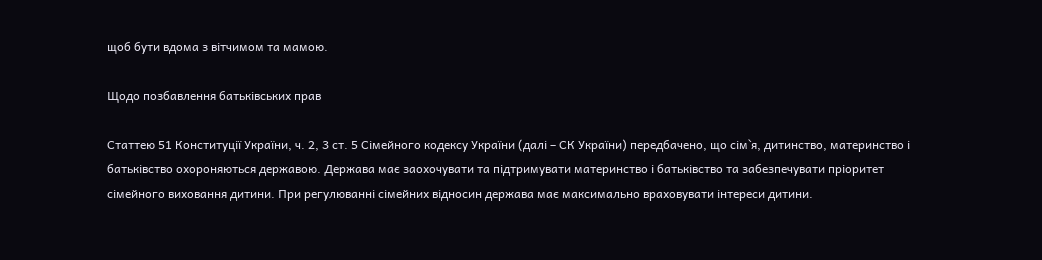щоб бути вдома з вітчимом та мамою.

Щодо позбавлення батьківських прав

Статтею 51 Конституції України, ч. 2, 3 ст. 5 Сімейного кодексу України (далі – СК України) передбачено, що сім`я, дитинство, материнство і батьківство охороняються державою. Держава має заохочувати та підтримувати материнство і батьківство та забезпечувати пріоритет сімейного виховання дитини. При регулюванні сімейних відносин держава має максимально враховувати інтереси дитини.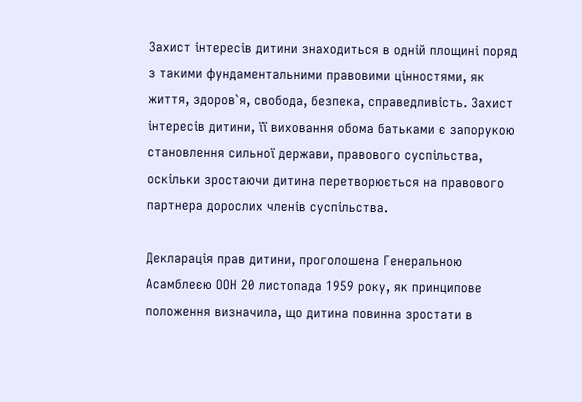Захист інтересів дитини знаходиться в одній площині поряд з такими фундаментальними правовими цінностями, як життя, здоров`я, свобода, безпека, справедливість. Захист інтересів дитини, її виховання обома батьками є запорукою становлення сильної держави, правового суспільства, оскільки зростаючи дитина перетворюється на правового партнера дорослих членів суспільства.

Декларація прав дитини, проголошена Генеральною Асамблеєю ООН 20 листопада 1959 року, як принципове положення визначила, що дитина повинна зростати в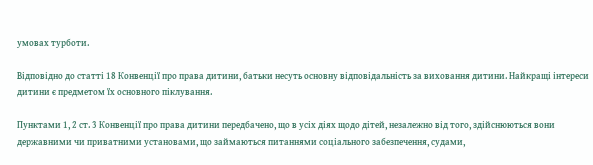умовах турботи.

Відповідно до статті 18 Конвенції про права дитини, батьки несуть основну відповідальність за виховання дитини. Найкращі інтереси дитини є предметом їх основного піклування.

Пунктами 1, 2 ст. 3 Конвенції про права дитини передбачено, що в усіх діях щодо дітей, незалежно від того, здійснюються вони державними чи приватними установами, що займаються питаннями соціального забезпечення, судами,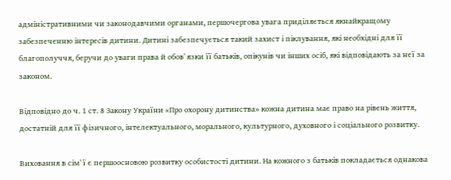адміністративними чи законодавчими органами, першочергова увага приділяється якнайкращому забезпеченню інтересів дитини. Дитині забезпечується такий захист і піклування, які необхідні для її благополуччя, беручи до уваги права й обов`язки її батьків, опікунів чи інших осіб, які відповідають за неї за законом.

Відповідно до ч. 1 ст. 8 Закону України «Про охорону дитинства» кожна дитина має право на рівень життя, достатній для її фізичного, інтелектуального, морального, культурного, духовного і соціального розвитку.

Виховання в сім`ї є першоосновою розвитку особистості дитини. На кожного з батьків покладається однакова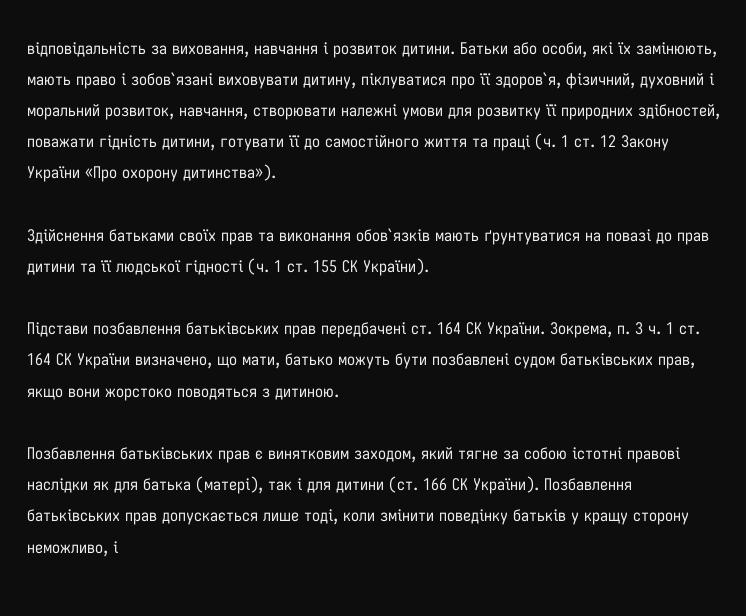відповідальність за виховання, навчання і розвиток дитини. Батьки або особи, які їх замінюють, мають право і зобов`язані виховувати дитину, піклуватися про її здоров`я, фізичний, духовний і моральний розвиток, навчання, створювати належні умови для розвитку її природних здібностей, поважати гідність дитини, готувати її до самостійного життя та праці (ч. 1 ст. 12 Закону України «Про охорону дитинства»).

Здійснення батьками своїх прав та виконання обов`язків мають ґрунтуватися на повазі до прав дитини та її людської гідності (ч. 1 ст. 155 СК України).

Підстави позбавлення батьківських прав передбачені ст. 164 СК України. Зокрема, п. 3 ч. 1 ст. 164 СК України визначено, що мати, батько можуть бути позбавлені судом батьківських прав, якщо вони жорстоко поводяться з дитиною.

Позбавлення батьківських прав є винятковим заходом, який тягне за собою істотні правові наслідки як для батька (матері), так і для дитини (ст. 166 СК України). Позбавлення батьківських прав допускається лише тоді, коли змінити поведінку батьків у кращу сторону неможливо, і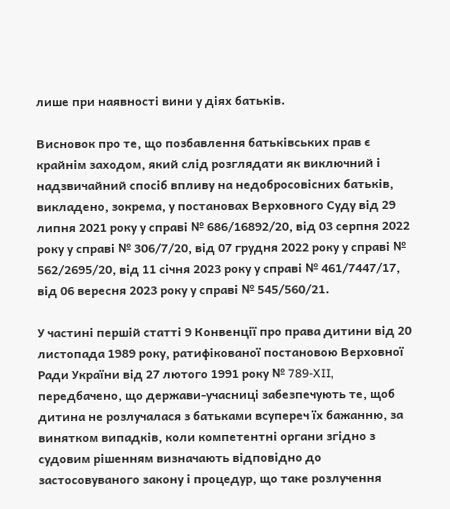лише при наявності вини у діях батьків.

Висновок про те, що позбавлення батьківських прав є крайнім заходом, який слід розглядати як виключний і надзвичайний спосіб впливу на недобросовісних батьків, викладено, зокрема, у постановах Верховного Суду від 29 липня 2021 року у справі № 686/16892/20, від 03 серпня 2022 року у справі № 306/7/20, від 07 грудня 2022 року у справі № 562/2695/20, від 11 січня 2023 року у справі № 461/7447/17, від 06 вересня 2023 року у справі № 545/560/21.

У частині першій статті 9 Конвенції про права дитини від 20 листопада 1989 року, ратифікованої постановою Верховної Ради України від 27 лютого 1991 року № 789-XII, передбачено, що держави-учасниці забезпечують те, щоб дитина не розлучалася з батьками всупереч їх бажанню, за винятком випадків, коли компетентні органи згідно з судовим рішенням визначають відповідно до застосовуваного закону і процедур, що таке розлучення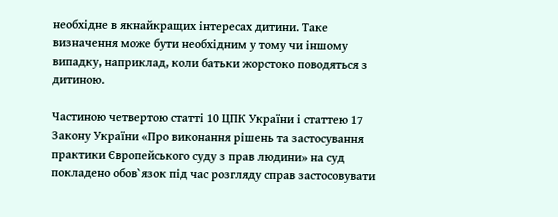необхідне в якнайкращих інтересах дитини. Таке визначення може бути необхідним у тому чи іншому випадку, наприклад, коли батьки жорстоко поводяться з дитиною.

Частиною четвертою статті 10 ЦПК України і статтею 17 Закону України «Про виконання рішень та застосування практики Європейського суду з прав людини» на суд покладено обов`язок під час розгляду справ застосовувати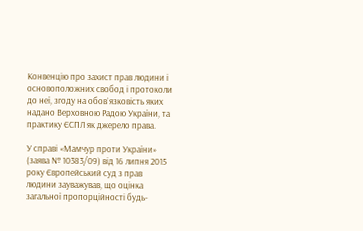Конвенцію про захист прав людини і основоположних свобод і протоколи до неї, згоду на обов`язковість яких надано Верховною Радою України, та практику ЄСПЛ як джерело права.

У справі «Мамчур проти України» (заява № 10383/09) від 16 липня 2015 року Європейський суд з прав людини зауважував, що оцінка загальної пропорційності будь-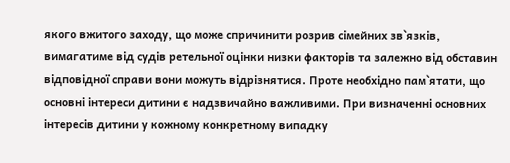якого вжитого заходу, що може спричинити розрив сімейних зв`язків, вимагатиме від судів ретельної оцінки низки факторів та залежно від обставин відповідної справи вони можуть відрізнятися. Проте необхідно пам`ятати, що основні інтереси дитини є надзвичайно важливими. При визначенні основних інтересів дитини у кожному конкретному випадку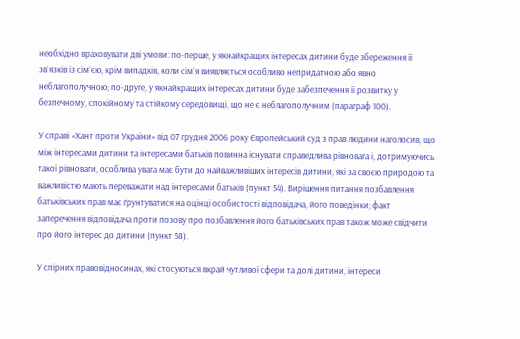необхідно враховувати дві умови: по-перше, у якнайкращих інтересах дитини буде збереження її зв`язків із сім`єю, крім випадків, коли сім`я виявляється особливо непридатною або явно неблагополучною; по-друге, у якнайкращих інтересах дитини буде забезпечення її розвитку у безпечному, спокійному та стійкому середовищі, що не є неблагополучним (параграф 100).

У справі «Хант проти України» від 07 грудня 2006 року Європейський суд з прав людини наголосив, що між інтересами дитини та інтересами батьків повинна існувати справедлива рівновага і, дотримуючись такої рівноваги, особлива увага має бути до найважливіших інтересів дитини, які за своєю природою та важливістю мають переважати над інтересами батьків (пункт 54). Вирішення питання позбавлення батьківських прав має ґрунтуватися на оцінці особистості відповідача, його поведінки; факт заперечення відповідача проти позову про позбавлення його батьківських прав також може свідчити про його інтерес до дитини (пункт 58).

У спірних правовідносинах, які стосуються вкрай чутливої сфери та долі дитини, інтереси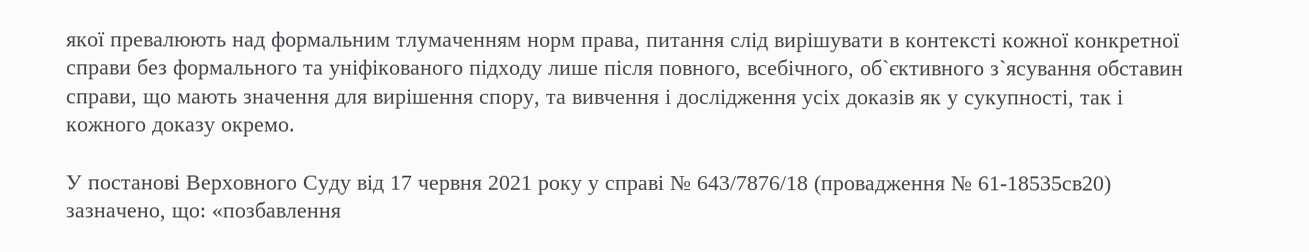якої превалюють над формальним тлумаченням норм права, питання слід вирішувати в контексті кожної конкретної справи без формального та уніфікованого підходу лише після повного, всебічного, об`єктивного з`ясування обставин справи, що мають значення для вирішення спору, та вивчення і дослідження усіх доказів як у сукупності, так і кожного доказу окремо.

У постанові Верховного Суду від 17 червня 2021 року у справі № 643/7876/18 (провадження № 61-18535св20) зазначено, що: «позбавлення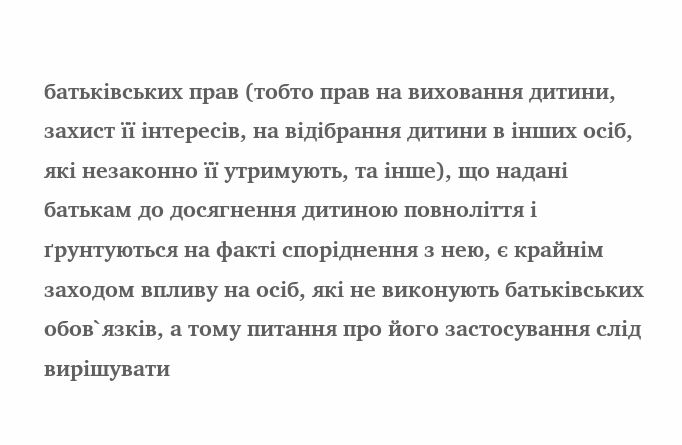батьківських прав (тобто прав на виховання дитини, захист її інтересів, на відібрання дитини в інших осіб, які незаконно її утримують, та інше), що надані батькам до досягнення дитиною повноліття і ґрунтуються на факті споріднення з нею, є крайнім заходом впливу на осіб, які не виконують батьківських обов`язків, а тому питання про його застосування слід вирішувати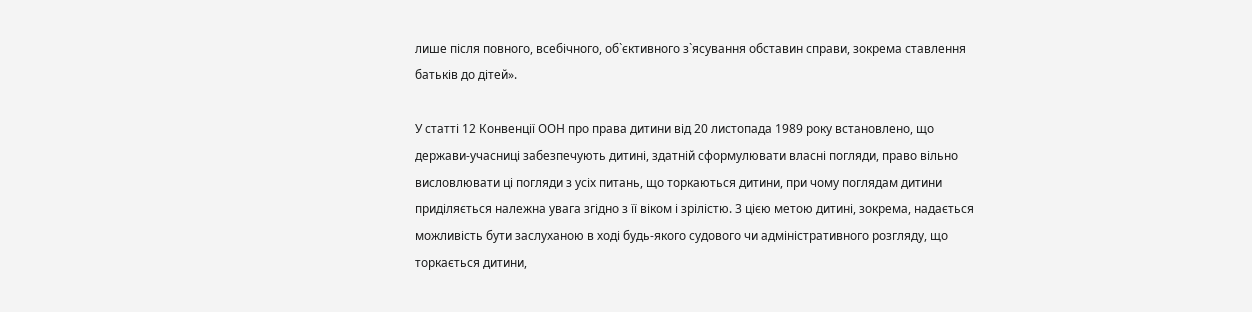лише після повного, всебічного, об`єктивного з`ясування обставин справи, зокрема ставлення батьків до дітей».

У статті 12 Конвенції ООН про права дитини від 20 листопада 1989 року встановлено, що держави-учасниці забезпечують дитині, здатній сформулювати власні погляди, право вільно висловлювати ці погляди з усіх питань, що торкаються дитини, при чому поглядам дитини приділяється належна увага згідно з її віком і зрілістю. 3 цією метою дитині, зокрема, надається можливість бути заслуханою в ході будь-якого судового чи адміністративного розгляду, що торкається дитини,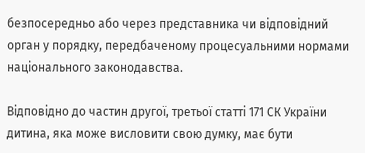безпосередньо або через представника чи відповідний орган у порядку, передбаченому процесуальними нормами національного законодавства.

Відповідно до частин другої, третьої статті 171 СК України дитина, яка може висловити свою думку, має бути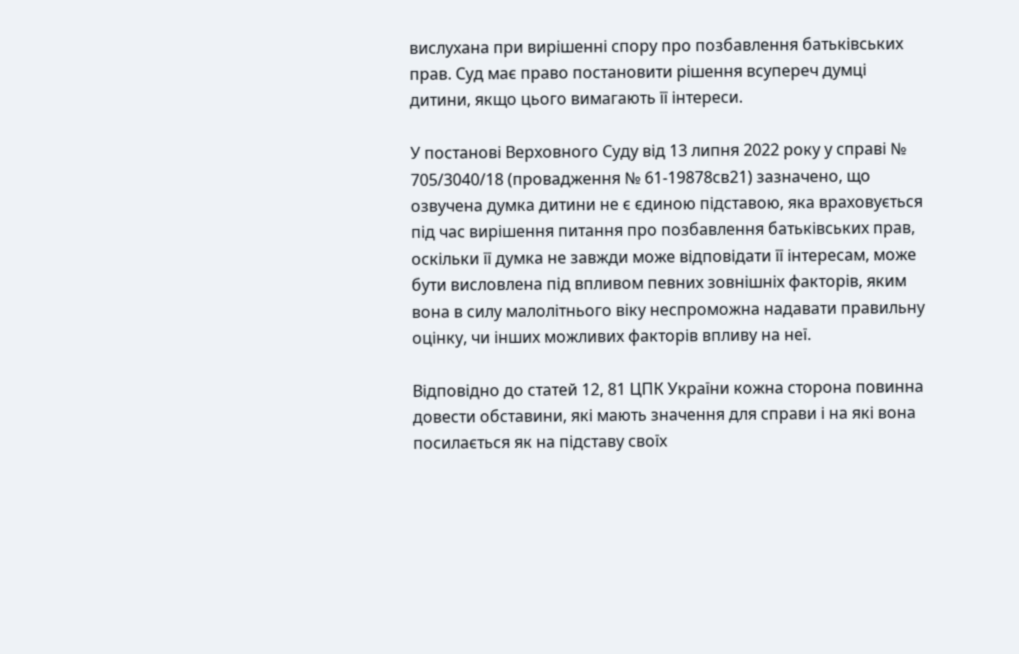вислухана при вирішенні спору про позбавлення батьківських прав. Суд має право постановити рішення всупереч думці дитини, якщо цього вимагають її інтереси.

У постанові Верховного Суду від 13 липня 2022 року у справі № 705/3040/18 (провадження № 61-19878св21) зазначено, що озвучена думка дитини не є єдиною підставою, яка враховується під час вирішення питання про позбавлення батьківських прав, оскільки її думка не завжди може відповідати її інтересам, може бути висловлена під впливом певних зовнішніх факторів, яким вона в силу малолітнього віку неспроможна надавати правильну оцінку, чи інших можливих факторів впливу на неї.

Відповідно до статей 12, 81 ЦПК України кожна сторона повинна довести обставини, які мають значення для справи і на які вона посилається як на підставу своїх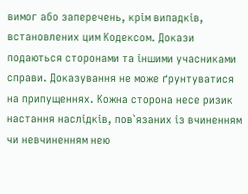вимог або заперечень, крім випадків, встановлених цим Кодексом. Докази подаються сторонами та іншими учасниками справи. Доказування не може ґрунтуватися на припущеннях. Кожна сторона несе ризик настання наслідків, пов`язаних із вчиненням чи невчиненням нею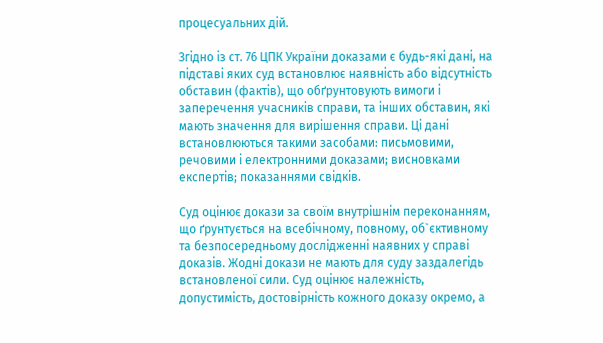процесуальних дій.

Згідно із ст. 76 ЦПК України доказами є будь-які дані, на підставі яких суд встановлює наявність або відсутність обставин (фактів), що обґрунтовують вимоги і заперечення учасників справи, та інших обставин, які мають значення для вирішення справи. Ці дані встановлюються такими засобами: письмовими, речовими і електронними доказами; висновками експертів; показаннями свідків.

Суд оцінює докази за своїм внутрішнім переконанням, що ґрунтується на всебічному, повному, об`єктивному та безпосередньому дослідженні наявних у справі доказів. Жодні докази не мають для суду заздалегідь встановленої сили. Суд оцінює належність, допустимість, достовірність кожного доказу окремо, а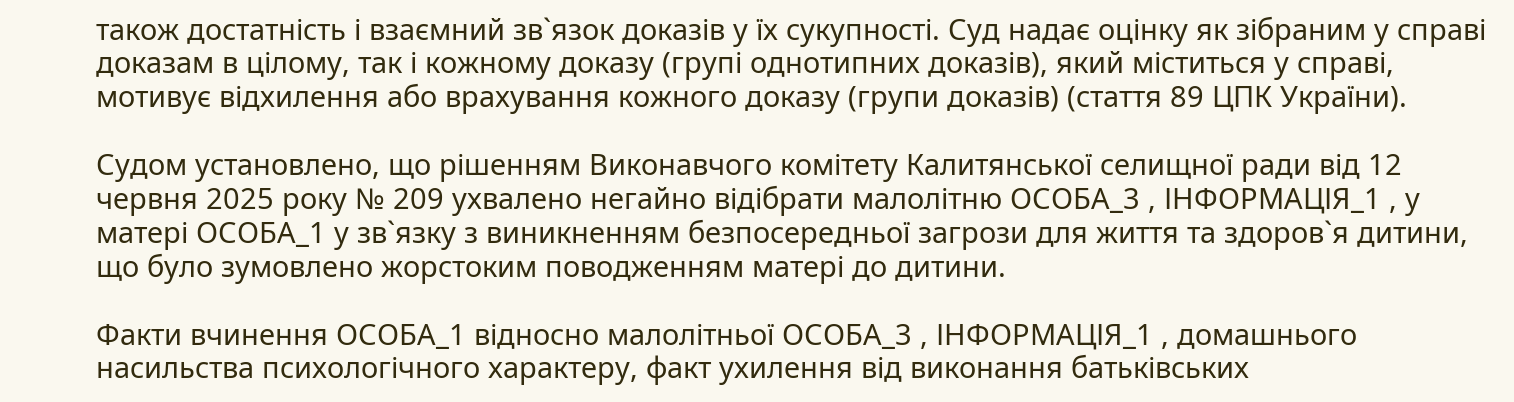також достатність і взаємний зв`язок доказів у їх сукупності. Суд надає оцінку як зібраним у справі доказам в цілому, так і кожному доказу (групі однотипних доказів), який міститься у справі, мотивує відхилення або врахування кожного доказу (групи доказів) (стаття 89 ЦПК України).

Судом установлено, що рішенням Виконавчого комітету Калитянської селищної ради від 12 червня 2025 року № 209 ухвалено негайно відібрати малолітню ОСОБА_3 , ІНФОРМАЦІЯ_1 , у матері ОСОБА_1 у зв`язку з виникненням безпосередньої загрози для життя та здоров`я дитини, що було зумовлено жорстоким поводженням матері до дитини.

Факти вчинення ОСОБА_1 відносно малолітньої ОСОБА_3 , ІНФОРМАЦІЯ_1 , домашнього насильства психологічного характеру, факт ухилення від виконання батьківських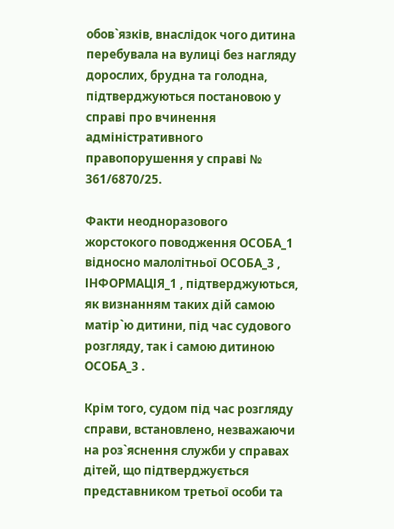обов`язків, внаслідок чого дитина перебувала на вулиці без нагляду дорослих, брудна та голодна, підтверджуються постановою у справі про вчинення адміністративного правопорушення у справі № 361/6870/25.

Факти неодноразового жорстокого поводження ОСОБА_1 відносно малолітньої ОСОБА_3 , ІНФОРМАЦІЯ_1 , підтверджуються, як визнанням таких дій самою матір`ю дитини, під час судового розгляду, так і самою дитиною ОСОБА_3 .

Крім того, судом під час розгляду справи, встановлено, незважаючи на роз`яснення служби у справах дітей, що підтверджується представником третьої особи та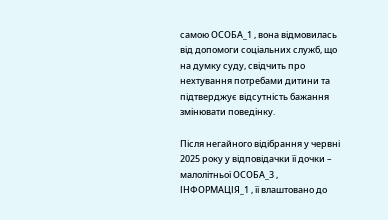самою ОСОБА_1 , вона відмовилась від допомоги соціальних служб, що на думку суду, свідчить про нехтування потребами дитини та підтверджує відсутність бажання змінювати поведінку.

Після негайного відібрання у червні 2025 року у відповідачки її дочки – малолітньої ОСОБА_3 , ІНФОРМАЦІЯ_1 , її влаштовано до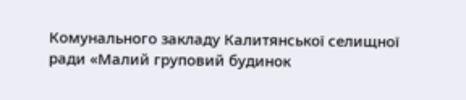Комунального закладу Калитянської селищної ради «Малий груповий будинок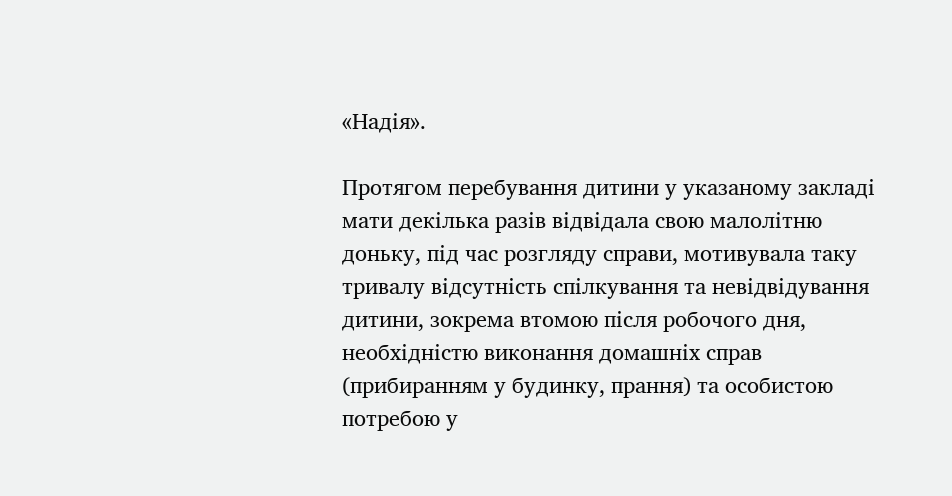«Надія».

Протягом перебування дитини у указаному закладі мати декілька разів відвідала свою малолітню доньку, під час розгляду справи, мотивувала таку тривалу відсутність спілкування та невідвідування дитини, зокрема втомою після робочого дня, необхідністю виконання домашніх справ (прибиранням у будинку, прання) та особистою потребою у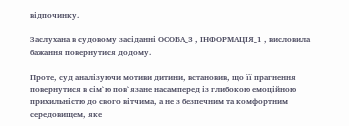відпочинку.

Заслухана в судовому засіданні ОСОБА_3 , ІНФОРМАЦІЯ_1 , висловила бажання повернутися додому.

Проте, суд аналізуючи мотиви дитини, встановив, що її прагнення повернутися в сім`ю пов`язане насамперед із глибокою емоційною прихильністю до свого вітчима, а не з безпечним та комфортним середовищем, яке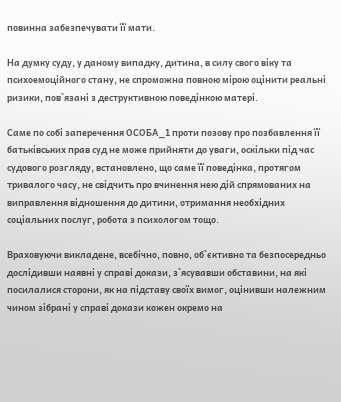повинна забезпечувати її мати.

На думку суду, у даному випадку, дитина, в силу свого віку та психоемоційного стану, не спроможна повною мірою оцінити реальні ризики, пов`язані з деструктивною поведінкою матері.

Саме по собі заперечення ОСОБА_1 проти позову про позбавлення її батьківських прав суд не може прийняти до уваги, оскільки під час судового розгляду, встановлено, що саме її поведінка, протягом тривалого часу, не свідчить про вчинення нею дій спрямованих на виправлення відношення до дитини, отримання необхідних соціальних послуг, робота з психологом тощо.

Враховуючи викладене, всебічно, повно, об`єктивно та безпосередньо дослідивши наявні у справі докази, з`ясувавши обставини, на які посилалися сторони, як на підставу своїх вимог, оцінивши належним чином зібрані у справі докази кожен окремо на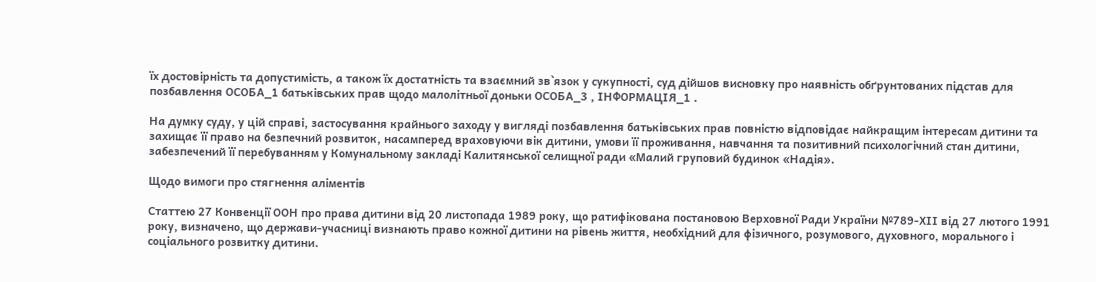їх достовірність та допустимість, а також їх достатність та взаємний зв`язок у сукупності, суд дійшов висновку про наявність обґрунтованих підстав для позбавлення ОСОБА_1 батьківських прав щодо малолітньої доньки ОСОБА_3 , ІНФОРМАЦІЯ_1 .

На думку суду, у цій справі, застосування крайнього заходу у вигляді позбавлення батьківських прав повністю відповідає найкращим інтересам дитини та захищає її право на безпечний розвиток, насамперед враховуючи вік дитини, умови її проживання, навчання та позитивний психологічний стан дитини, забезпечений її перебуванням у Комунальному закладі Калитянської селищної ради «Малий груповий будинок «Надія».

Щодо вимоги про стягнення аліментів

Статтею 27 Конвенції ООН про права дитини від 20 листопада 1989 року, що ратифікована постановою Верховної Ради України №789-ХІІ від 27 лютого 1991 року, визначено, що держави-учасниці визнають право кожної дитини на рівень життя, необхідний для фізичного, розумового, духовного, морального і соціального розвитку дитини.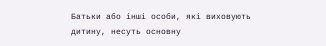Батьки або інші особи, які виховують дитину, несуть основну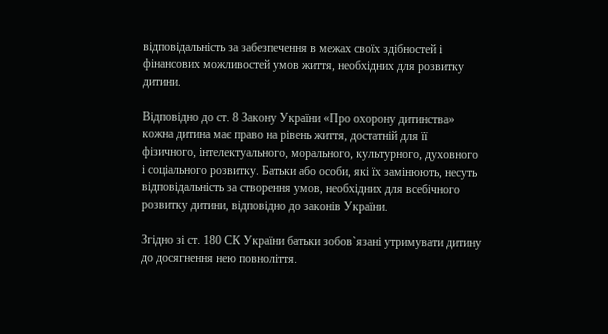відповідальність за забезпечення в межах своїх здібностей і фінансових можливостей умов життя, необхідних для розвитку дитини.

Відповідно до ст. 8 Закону України «Про охорону дитинства» кожна дитина має право на рівень життя, достатній для її фізичного, інтелектуального, морального, культурного, духовного і соціального розвитку. Батьки або особи, які їх замінюють, несуть відповідальність за створення умов, необхідних для всебічного розвитку дитини, відповідно до законів України.

Згідно зі ст. 180 СК України батьки зобов`язані утримувати дитину до досягнення нею повноліття.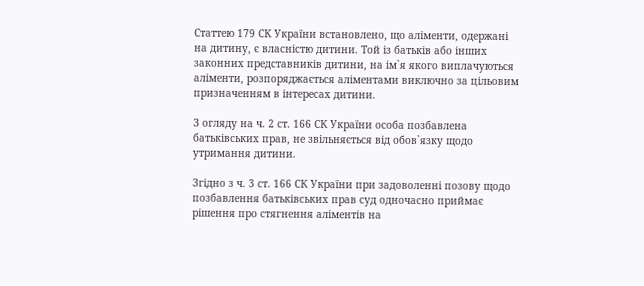Статтею 179 СК України встановлено, що аліменти, одержані на дитину, є власністю дитини. Той із батьків або інших законних представників дитини, на ім`я якого виплачуються аліменти, розпоряджається аліментами виключно за цільовим призначенням в інтересах дитини.

З огляду на ч. 2 ст. 166 СК України особа позбавлена батьківських прав, не звільняється від обов`язку щодо утримання дитини.

Згідно з ч. 3 ст. 166 СК України при задоволенні позову щодо позбавлення батьківських прав суд одночасно приймає рішення про стягнення аліментів на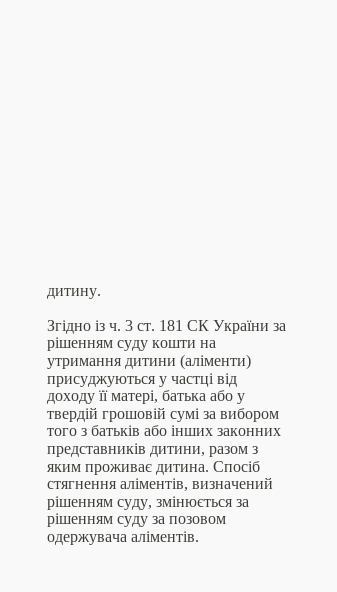дитину.

Згідно із ч. 3 ст. 181 СК України за рішенням суду кошти на утримання дитини (аліменти) присуджуються у частці від доходу її матері, батька або у твердій грошовій сумі за вибором того з батьків або інших законних представників дитини, разом з яким проживає дитина. Спосіб стягнення аліментів, визначений рішенням суду, змінюється за рішенням суду за позовом одержувача аліментів.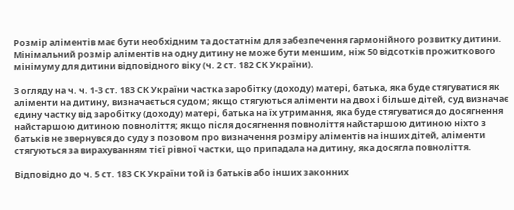Розмір аліментів має бути необхідним та достатнім для забезпечення гармонійного розвитку дитини. Мінімальний розмір аліментів на одну дитину не може бути меншим, ніж 50 відсотків прожиткового мінімуму для дитини відповідного віку (ч. 2 ст. 182 СК України).

З огляду на ч. ч. 1-3 ст. 183 СК України частка заробітку (доходу) матері, батька, яка буде стягуватися як аліменти на дитину, визначається судом; якщо стягуються аліменти на двох і більше дітей, суд визначає єдину частку від заробітку (доходу) матері, батька на їх утримання, яка буде стягуватися до досягнення найстаршою дитиною повноліття; якщо після досягнення повноліття найстаршою дитиною ніхто з батьків не звернувся до суду з позовом про визначення розміру аліментів на інших дітей, аліменти стягуються за вирахуванням тієї рівної частки, що припадала на дитину, яка досягла повноліття.

Відповідно до ч. 5 ст. 183 СК України той із батьків або інших законних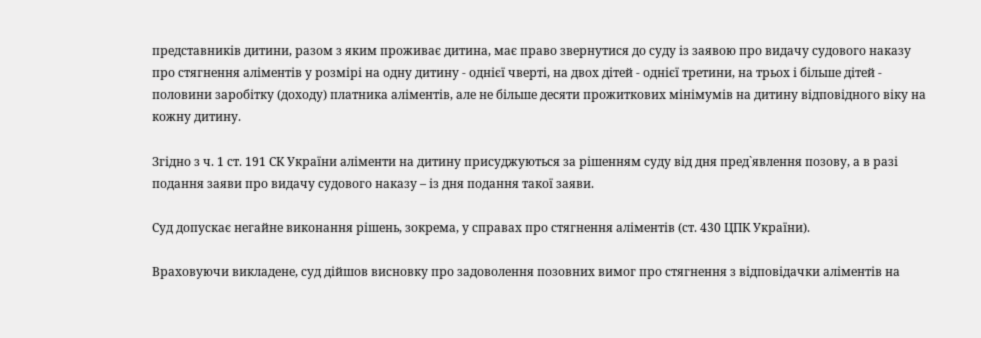представників дитини, разом з яким проживає дитина, має право звернутися до суду із заявою про видачу судового наказу про стягнення аліментів у розмірі на одну дитину - однієї чверті, на двох дітей - однієї третини, на трьох і більше дітей - половини заробітку (доходу) платника аліментів, але не більше десяти прожиткових мінімумів на дитину відповідного віку на кожну дитину.

Згідно з ч. 1 ст. 191 СК України аліменти на дитину присуджуються за рішенням суду від дня пред`явлення позову, а в разі подання заяви про видачу судового наказу – із дня подання такої заяви.

Суд допускає негайне виконання рішень, зокрема, у справах про стягнення аліментів (ст. 430 ЦПК України).

Враховуючи викладене, суд дійшов висновку про задоволення позовних вимог про стягнення з відповідачки аліментів на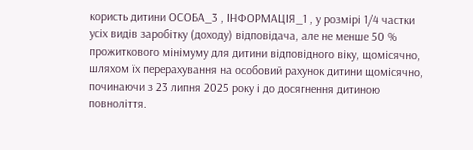користь дитини ОСОБА_3 , ІНФОРМАЦІЯ_1 , у розмірі 1/4 частки усіх видів заробітку (доходу) відповідача, але не менше 50 % прожиткового мінімуму для дитини відповідного віку, щомісячно, шляхом їх перерахування на особовий рахунок дитини щомісячно, починаючи з 23 липня 2025 року і до досягнення дитиною повноліття.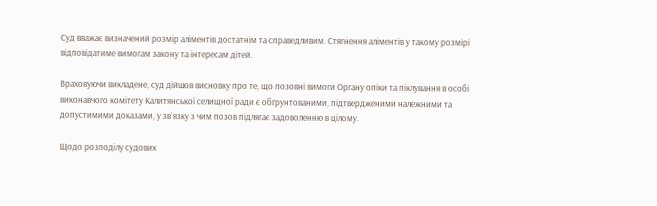Суд вважає визначений розмір аліментів достатнім та справедливим. Стягнення аліментів у такому розмірі відповідатиме вимогам закону та інтересам дітей.

Враховуючи викладене, суд дійшов висновку про те, що позовні вимоги Органу опіки та піклування в особі виконавчого комітету Калитянської селищної ради є обґрунтованими, підтвердженими належними та допустимими доказами, у зв`язку з чим позов підлягає задоволенню в цілому.

Щодо розподілу судових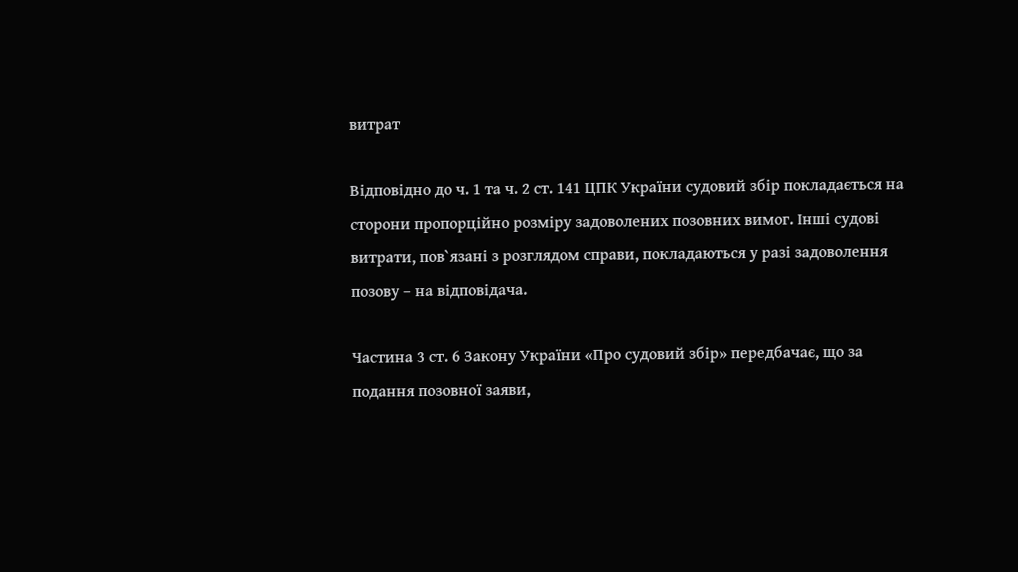витрат

Відповідно до ч. 1 та ч. 2 ст. 141 ЦПК України судовий збір покладається на сторони пропорційно розміру задоволених позовних вимог. Інші судові витрати, пов`язані з розглядом справи, покладаються у разі задоволення позову – на відповідача.

Частина 3 ст. 6 Закону України «Про судовий збір» передбачає, що за подання позовної заяви,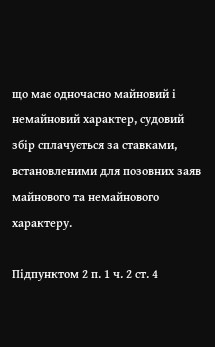що має одночасно майновий і немайновий характер, судовий збір сплачується за ставками, встановленими для позовних заяв майнового та немайнового характеру.

Підпунктом 2 п. 1 ч. 2 ст. 4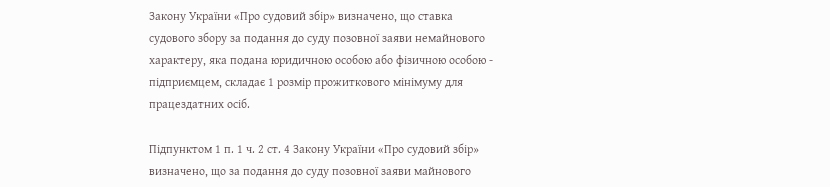Закону України «Про судовий збір» визначено, що ставка судового збору за подання до суду позовної заяви немайнового характеру, яка подана юридичною особою або фізичною особою - підприємцем, складає 1 розмір прожиткового мінімуму для працездатних осіб.

Підпунктом 1 п. 1 ч. 2 ст. 4 Закону України «Про судовий збір» визначено, що за подання до суду позовної заяви майнового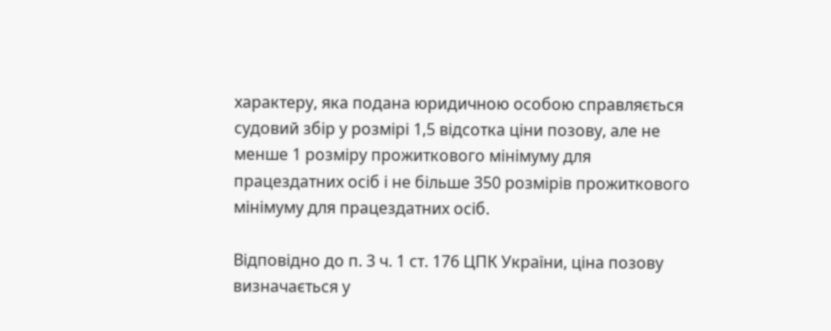характеру, яка подана юридичною особою справляється судовий збір у розмірі 1,5 відсотка ціни позову, але не менше 1 розміру прожиткового мінімуму для працездатних осіб і не більше 350 розмірів прожиткового мінімуму для працездатних осіб.

Відповідно до п. 3 ч. 1 ст. 176 ЦПК України, ціна позову визначається у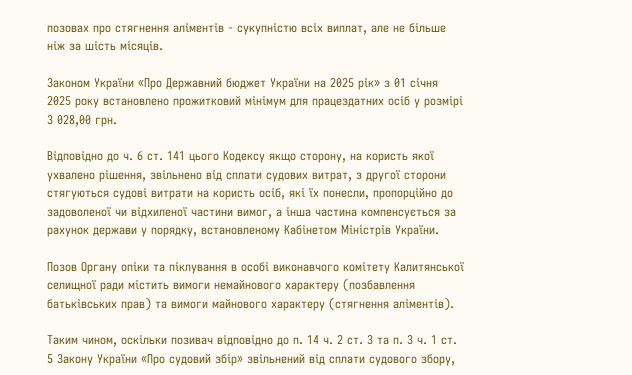позовах про стягнення аліментів - сукупністю всіх виплат, але не більше ніж за шість місяців.

Законом України «Про Державний бюджет України на 2025 рік» з 01 січня 2025 року встановлено прожитковий мінімум для працездатних осіб у розмірі 3 028,00 грн.

Відповідно до ч. 6 ст. 141 цього Кодексу якщо сторону, на користь якої ухвалено рішення, звільнено від сплати судових витрат, з другої сторони стягуються судові витрати на користь осіб, які їх понесли, пропорційно до задоволеної чи відхиленої частини вимог, а інша частина компенсується за рахунок держави у порядку, встановленому Кабінетом Міністрів України.

Позов Органу опіки та піклування в особі виконавчого комітету Калитянської селищної ради містить вимоги немайнового характеру (позбавлення батьківських прав) та вимоги майнового характеру (стягнення аліментів).

Таким чином, оскільки позивач відповідно до п. 14 ч. 2 ст. 3 та п. 3 ч. 1 ст. 5 Закону України «Про судовий збір» звільнений від сплати судового збору,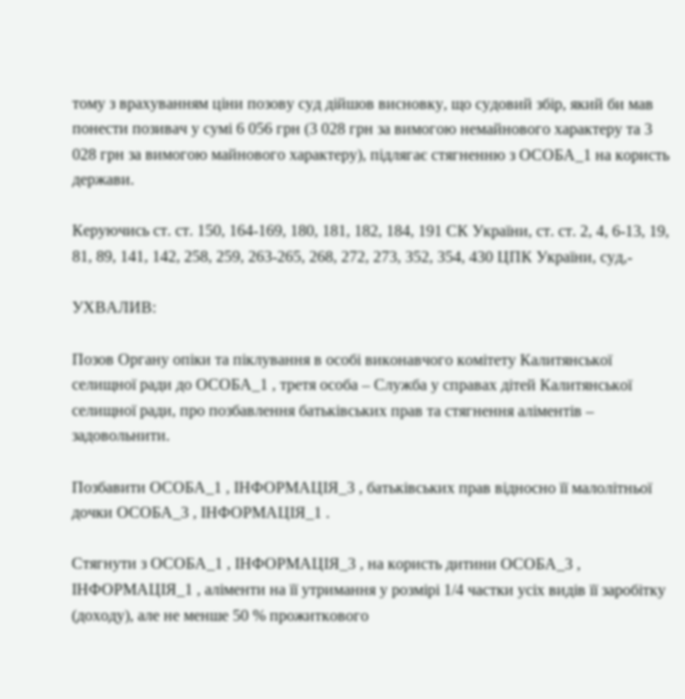тому з врахуванням ціни позову суд дійшов висновку, що судовий збір, який би мав понести позивач у сумі 6 056 грн (3 028 грн за вимогою немайнового характеру та 3 028 грн за вимогою майнового характеру), підлягає стягненню з ОСОБА_1 на користь держави.

Керуючись ст. ст. 150, 164-169, 180, 181, 182, 184, 191 СК України, ст. ст. 2, 4, 6-13, 19, 81, 89, 141, 142, 258, 259, 263-265, 268, 272, 273, 352, 354, 430 ЦПК України, суд,-

УХВАЛИВ:

Позов Органу опіки та піклування в особі виконавчого комітету Калитянської селищної ради до ОСОБА_1 , третя особа – Служба у справах дітей Калитянської селищної ради, про позбавлення батьківських прав та стягнення аліментів – задовольнити.

Позбавити ОСОБА_1 , ІНФОРМАЦІЯ_3 , батьківських прав відносно її малолітньої дочки ОСОБА_3 , ІНФОРМАЦІЯ_1 .

Стягнути з ОСОБА_1 , ІНФОРМАЦІЯ_3 , на користь дитини ОСОБА_3 , ІНФОРМАЦІЯ_1 , аліменти на її утримання у розмірі 1/4 частки усіх видів її заробітку (доходу), але не менше 50 % прожиткового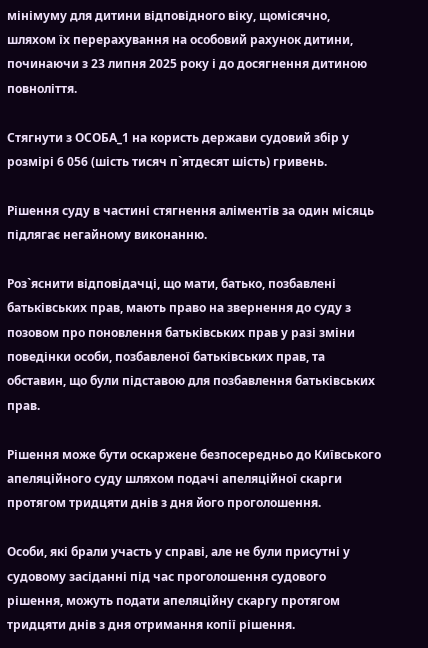мінімуму для дитини відповідного віку, щомісячно, шляхом їх перерахування на особовий рахунок дитини, починаючи з 23 липня 2025 року і до досягнення дитиною повноліття.

Стягнути з ОСОБА_1 на користь держави судовий збір у розмірі 6 056 (шість тисяч п`ятдесят шість) гривень.

Рішення суду в частині стягнення аліментів за один місяць підлягає негайному виконанню.

Роз`яснити відповідачці, що мати, батько, позбавлені батьківських прав, мають право на звернення до суду з позовом про поновлення батьківських прав у разі зміни поведінки особи, позбавленої батьківських прав, та обставин, що були підставою для позбавлення батьківських прав.

Рішення може бути оскаржене безпосередньо до Київського апеляційного суду шляхом подачі апеляційної скарги протягом тридцяти днів з дня його проголошення.

Особи, які брали участь у справі, але не були присутні у судовому засіданні під час проголошення судового рішення, можуть подати апеляційну скаргу протягом тридцяти днів з дня отримання копії рішення.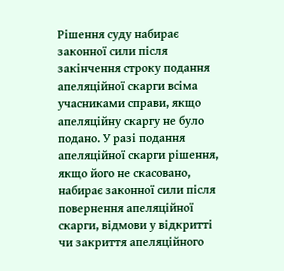Рішення суду набирає законної сили після закінчення строку подання апеляційної скарги всіма учасниками справи, якщо апеляційну скаргу не було подано. У разі подання апеляційної скарги рішення, якщо його не скасовано, набирає законної сили після повернення апеляційної скарги, відмови у відкритті чи закриття апеляційного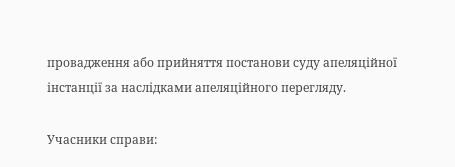провадження або прийняття постанови суду апеляційної інстанції за наслідками апеляційного перегляду.

Учасники справи: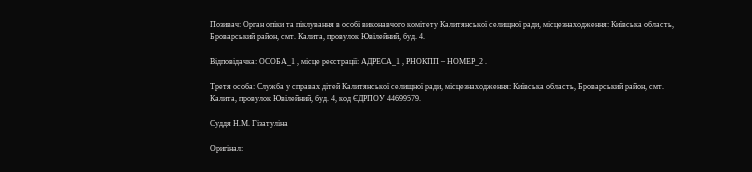Позивач: Орган опіки та піклування в особі виконавчого комітету Калитянської селищної ради, місцезнаходження: Київська область, Броварський район, смт. Калита, провулок Ювілейний, буд. 4.

Відповідачка: ОСОБА_1 , місце реєстрації: АДРЕСА_1 , РНОКПП – НОМЕР_2 .

Третя особа: Служба у справах дітей Калитянської селищної ради, місцезнаходження: Київська область, Броварський район, смт. Калита, провулок Ювілейний, буд. 4, код ЄДРПОУ 44699579.

Суддя Н.М. Гізатуліна

Оригінал: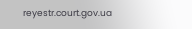reyestr.court.gov.ua